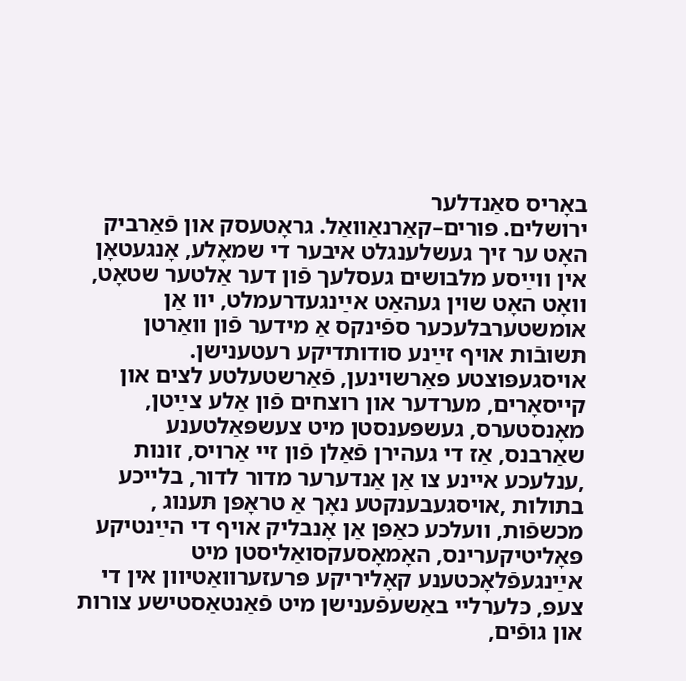באָריס סאַנדלער
ירושלים. פּורים–קאַרנאַוואַל. גראָטעסק און פֿאַרביק האָט ער זיך געשלענגלט איבער די שמאָלע, אָנגעטאָן אין ווײַסע מלבושים געסלעך פֿון דער אַלטער שטאָט, וואָט האָט שוין געהאַט אײַנגעדרעמלט, יוו אַן אומשטערבלעכער ספֿינקס אַ מידער פֿון וואַרטן תּשובֿות אויף זײַנע סודותדיקע רעטענישן. אויסגעפּוצטע פּאַרשוינען, פֿאַרשטעלטע לצים און קייסאָרים, מערדער און רוצחים פֿון אַלע צײַטן, מאָנסטערס, געשפּענסטן מיט צעשפּאַלטענע שאַרבנס, אַז די געהירן פֿאַלן פֿון זיי אַרויס, זונות ,ענלעכע איינע צו אַן אַנדערער מדור לדור, בלייכע בתולות ,אויסגעבענקטע נאָך אַ טראָפּן תּענוג , מכשפֿות, וועלכע כאַפּן אַן אָנבליק אויף די הײַנטיקע פּאָליטיקערינס, האָמאָסעקסואַליסטן מיט אײַנגעפֿלאָכטענע קאָליריקע פּרעזערוואַטיוון אין די צעפּ, כּלערליי באַשעפֿענישן מיט פֿאַנטאַסטישע צורות און גופֿים,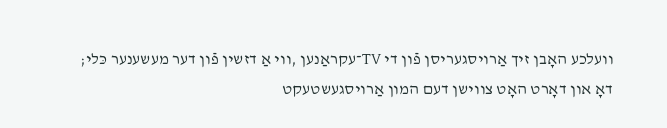וועלכע האָבן זיך אַרויסגעריסן פֿון די TV־עקראַנען ,ווי אַ דזשין פֿון דער מעשענער כּלי; דאָ און דאָרט האָט צווישן דעם המון אַרויסגעשטעקט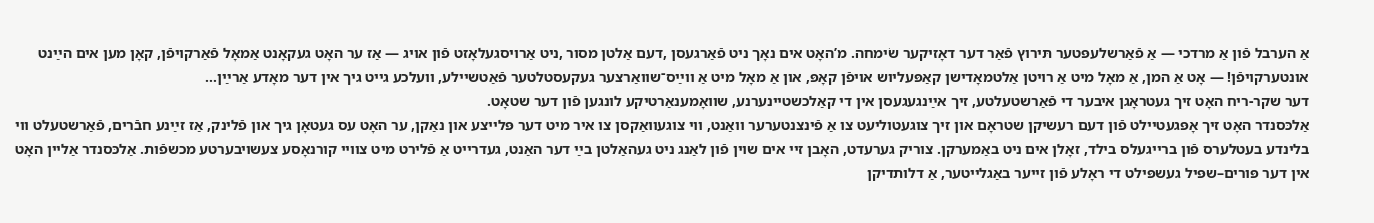אַ הערבל פֿון אַ מרדכי — אַ פֿאַרשלעפּטער תּירוץ פֿאַר דער דאָזיקער שׂימחה. מ’האָט אים נאָך ניט פֿאַרגעסן ,דעם אַלטן מסור ,ניט אַרויסגעלאָזט פֿון אויג — אַז ער האָט געקאָנט אַמאָל פֿאַרקויפֿן, קאָן מען אים הײַנט אונטערקויפֿן! — אָט אַ המן, אַ מאָל מיט אַ רויטן אַלטמאָדישן קאַפּעליוש אויפֿן קאָפּ, און אַ מאָל מיט אַ ווײַס־שוואַרצער געקעסטלטער פֿאַטשיילע, וועלכע גייט גיך אין דער מאָדע אַרײַן…
דער שקר-ריח האָט זיך געטראָגן איבער די פֿאַרשטעלטע, זיך אײַנגעגעסן אין די קאַלכשטיינערנע, שוואָמענאַרטיקע לונגען פֿון דער שטאָט.
אַלכּסנדר האָט זיך אָפּגעטיילט פֿון דעם רעשיקן שטראָם און זיך צוגעטוליעט צו אַ פֿינצנטערער וואַנט, ווי צוגעוואַקסן צו איר מיט דער פּלייצע און נאַקן, ער האָט עס געטאָן גיך און פֿלינק, אַז זײַנע חבֿרים, פֿאַרשטעלט ווי בלינדע בעטלערס פֿון ברייגעלס בילד, זאָלן אים ניט באַמערקן. צוריק גערעדט, האָבן זיי אים שוין פֿון לאַנג ניט געהאַלטן בײַ דער האַנט, געדרייט אַ פֿלירט מיט צוויי קורנאָסע צעשויבערטע מכשפֿות. אַלכּסנדר אַליין האָט אין דער פּורים–שפּיל געשפּילט די ראָלע פֿון זייער באַגלייטער, אַ דלותדיקן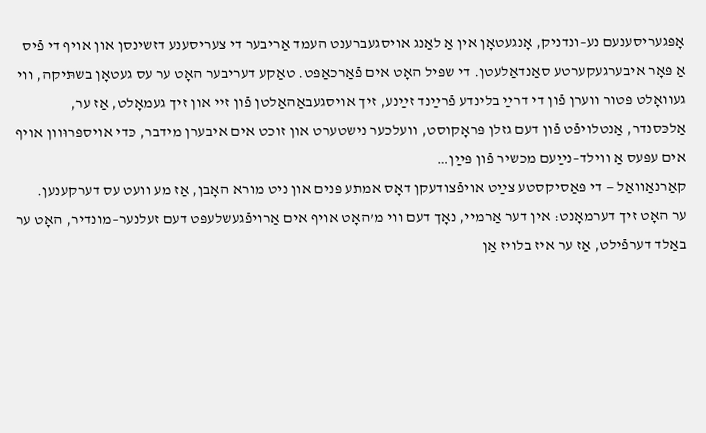אָפּגעריסענעם נע–ונדניק, אָנגעטאָן אין אַ לאַנג אויסגעברענט העמד אַריבער די צעריסענע דזשינסן און אויף די פֿיס אַ פּאָר איבערגעקערטע סאַנדאַלעטן. די שפּיל האָט אים פֿאַרכאַפּט. טאַקע דעריבער האָט ער עס געטאָן בשתּיקה, ווי געוואָלט פּטור ווערן פֿון די דרײַ בלינדע פֿרײַנד זײַנע, זיך אויסגעבאַהאַלטן פֿון זיי און זיך געמאָלט, אַז ער, אַלכּסנדר, אַנטלויפֿט פֿון דעם גזלן פּראָקוסט, וועלכער נישטערט און זוכט אים איבערן מידבר, כּדי אויספּרוּוון אויף אים עפּעס אַ ווילד–נײַעם מכשיר פֿון פּײַן…
קאַרנאַוואַל — די פּאַסיקסטע צײַט אויפֿצודעקן דאָס אמתע פּנים און ניט מורא האָבן, אַז מע וועט עס דערקענען.
ער האָט זיך דערמאָנט: אין דער אַרמיי, נאָך דעם ווי מ’האָט אויף אים אַרויפֿגעשלעפּט דעם זעלנער–מונדיר, האָט ער באַלד דערפֿילט, אַז ער איז בלויז אַן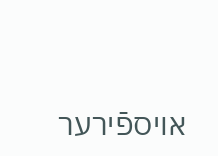אויספֿירער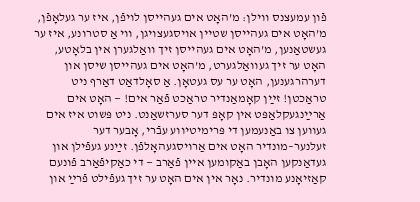פֿון עמעצנס ווילן: מ’האָט אים געהייסן לויפֿן, איז ער געלאָפֿן, מ’האָט אים געהייסן שטיין אויסגעצויגן, ווי אַ סטרונע, איז ער געשטאַנען, מ’האָט אים געהייסן זיך וואַלגערן אין בלאָטע, האָט ער זיך געוואַלגערט, מ’האָט אים געהייסן שיסן און דערהרגענען, האָט ער עס געטאָן. אַ סאָלדאַט דאַרף ניט טראַכטן! זײַן קאָמאַנדיר טראַכט פֿאַר אים! — האָט אים אַרײַנגעקלאַפּט אין קאָפּ דער סערזשאַנט. ניט פּשוט איז אים געווען צו באַנעמען די פּרימיטיווע עבֿרי, אָבער דער זעלנער–מונדיר האָט אים אַרויסגעהאָלפֿן. זײַנע געפֿילן און געדאַנקען האָבן באַקומען איין פֿאַרב — די כאַקיפֿאַרב פֿונעם קאַזיאָנע מונדיר. נאָר אין אים האָט ער זיך געפֿילט פֿרײַ און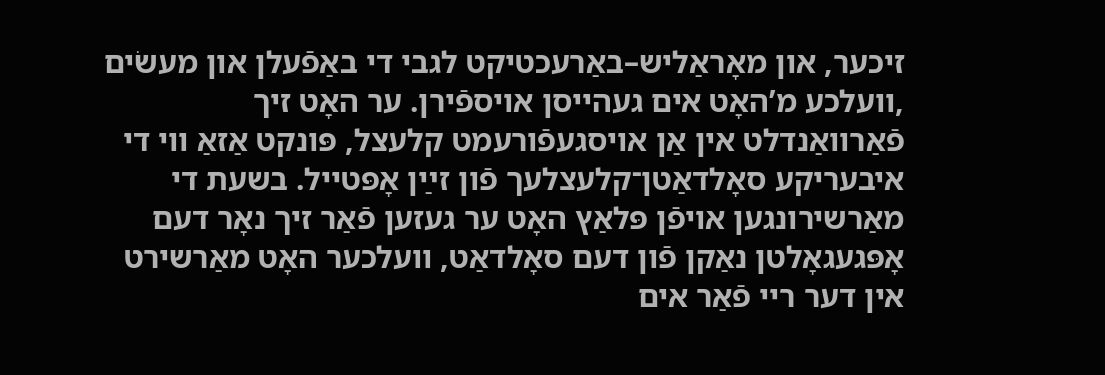זיכער, און מאָראַליש–באַרעכטיקט לגבי די באַפֿעלן און מעשׂים ,וועלכע מ’האָט אים געהייסן אויספֿירן. ער האָט זיך פֿאַרוואַנדלט אין אַן אויסגעפֿורעמט קלעצל, פּונקט אַזאַ ווי די איבעריקע סאָלדאַטן־קלעצלעך פֿון זײַן אָפּטייל. בשעת די מאַרשירונגען אויפֿן פּלאַץ האָט ער געזען פֿאַר זיך נאָר דעם אָפּגעגאָלטן נאַקן פֿון דעם סאָלדאַט, וועלכער האָט מאַרשירט אין דער ריי פֿאַר אים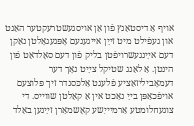אויף אַ דיסטאַנץ פֿון אַן אויסגעשטרעקטער האַנט און געפֿילט מיט זײַן אייגענעם אָפּגעגאָלטן נאַקן דעם אײַנגעשרויפֿטן בליק פֿון דעם סאָלדאַט פֿון הינטן. אַ לאַנג שטיקל צײַט נאָך דער דעמאָביליזאַציע פֿלעגט אַלכּסנדר זיך פּלוצעם אויפֿכאַפּן בײַ נאַכט אין אַ קאַלטן שווייס. די צוגעחלומטע אַרמיייִשע קאָשמאַרן זײַנען באַלד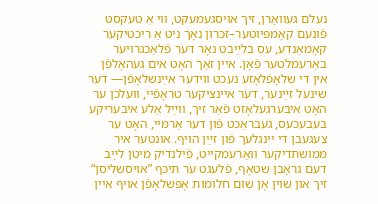נעלם געוואָרן, זיך אויסגעמעקט, ווי אַ טעקסט פֿונעם קאָמפּיוטער–זכּרון נאָך ניט אַ ריכטיקער קאָמאַנדע, עס בלײַבט נאָר דער פֿלאַכגרויער באַרעמלטער פֿאָן. איין זאַך האָט אים געהאָלפֿן אין די שלאָפֿלאָזע נעכט ווידער אײַנשלאָפֿן— דער שינעל זײַנער, דער איינציקער טראָפֿיי, וועלכן ער האָט איבערגעלאָזט פֿאַר זיך, ווײַל אַלע איבעריקע בעבעכעס, געבראַכט פֿון דער אַרמיי, האָט ער צעגעבן די ייִנגלעך פֿון זײַן הויף. אונטער איר ממושתדיקער וואַרעמקייט, פֿילנדיק מיטן לײַב דעם גראָבן שטאָף, פֿלעגט ער תּיכּף ”אויסשליסן“ זיך און שוין אָן שום חלומות אָפּשלאָפֿן אויף איין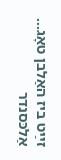זײַט ביז האַלבן טאָג…
אַלכּסנדר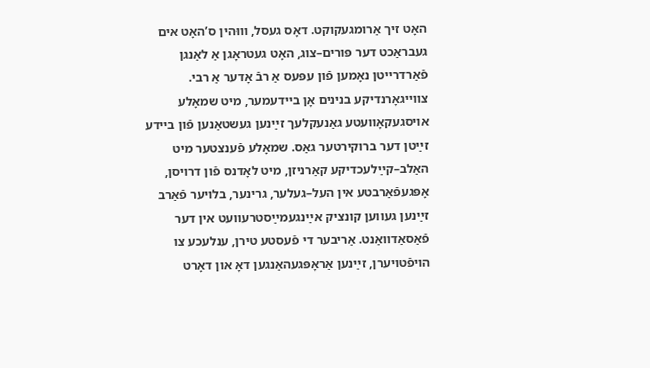האָט זיך אַרומגעקוקט. דאָס געסל, וווּהין ס’האָט אים געבראַכט דער פּורים–צוג, האָט געטראָגן אַ לאַנגן פֿאַרדרייטן נאָמען פֿון עפּעס אַ רבֿ אָדער אַ רבי. צווייגאָרנדיקע בנינים אָן ביידעמער, מיט שמאָלע אויסגעקאָוועטע גאַנעקלעך זײַנען געשטאַנען פֿון ביידע זײַטן דער ברוקירטער גאַס. שמאָלע פֿענצטער מיט האַלב–קײַלעכדיקע קאַרניזן, מיט לאָדנס פֿון דרויסן, אָפּגעפֿאַרבטע אין העל–געלער, גרינער, בלויער פֿאַרב זײַנען געווען קונציק אײַנגעמײַסטרעוועט אין דער פֿאַסאַדוואַנט. אַריבער די פֿעסטע טירן, ענלעכע צו הויפֿטויערן, זײַנען אַראָפּגעהאַנגען דאָ און דאָרט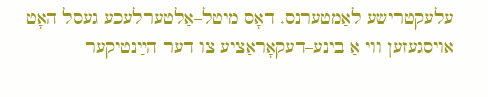עלעקטרישע לאַמטערנס. דאָס מיטל–אַלטערלעכע געסל האָט אויסגעזען ווי אַ בינע–דעקאָראַציע צו דער הײַנטיקער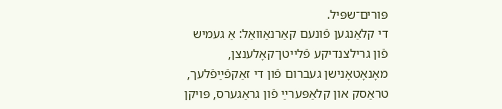פּורים־שפּיל.
די קלאַנגען פֿונעם קאַרנאַוואַל: אַ געמיש פֿון גרילצנדיקע פֿלייטן־קאָלענצן, מאָנאָטאָנישן געברום פֿון די זאַקפֿײַפֿלעך, טראַסק און קלאַפּערײַ פֿון גראַגערס, פּויקן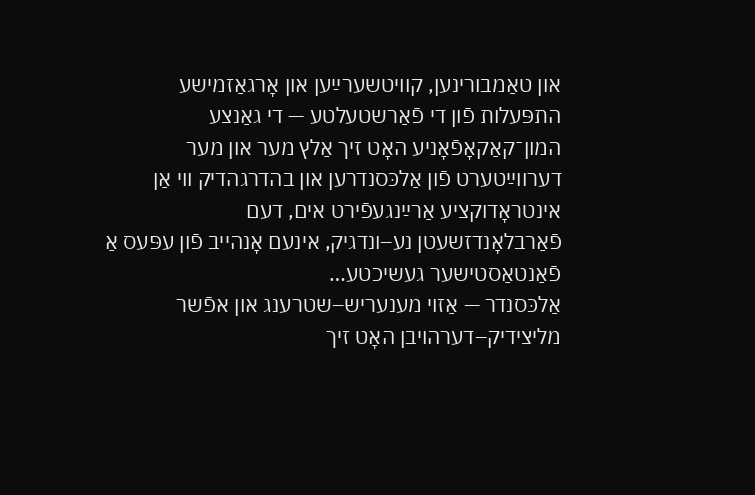און טאַמבורינען, קוויטשערײַען און אָרגאַזמישע התפּעלות פֿון די פֿאַרשטעלטע — די גאַנצע המון־קאַקאָפֿאָניע האָט זיך אַלץ מער און מער דערווײַטערט פֿון אַלכּסנדרען און בהדרגהדיק ווי אַן אינטראָדוקציע אַרײַנגעפֿירט אים, דעם פֿאַרבלאָנדזשעטן נע–ונדגיק, אינעם אָנהייב פֿון עפּעס אַ פֿאַנטאַסטישער געשיכטע…
אַלכּסנדר — אַזוי מענעריש–שטרענג און אפֿשר מליצידיק–דערהויבן האָט זיך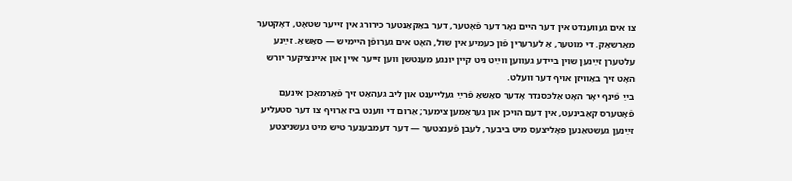צו אים געווענדט אין דער היים נאָר דער פֿאָטער, דער באַקאַנטער כירורג אין זייער שטאָט, דאָקטער מאַרשאַק. די מוטער, אַ לערערין פֿון כעמיע אין שול, האָט אים גערופֿן היימיש — סאַשאַ. זײַנע עלטערן זײַנען שוין ביידע געווען ווײַט ניט קיין יונגע מענטשן ווען זייער איין און איינציקער יורש האָט זיך באַוויזן אויף דער וועלט.
בײַ פֿינף יאָר האָט אַלכּסנדר אָדער סאַשאַ פֿרײַ געלייענט און ליב געהאַט זיך פֿאַרמאַכן אינעם פֿאָטערס קאַבינעט, אין דעם הויכן און געראַמען צימער; אַרום די ווענט ביז אַרויף צו דער סטעליע זײַנען געשטאַנען פּאָליצעס מיט ביבער, לעבן פֿענצטער — דער דעמבענער טיש מיט געשניצטע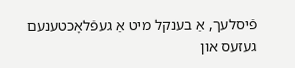פֿיסלעך, אַ בענקל מיט אַ געפֿלאָכטענעם געזעס און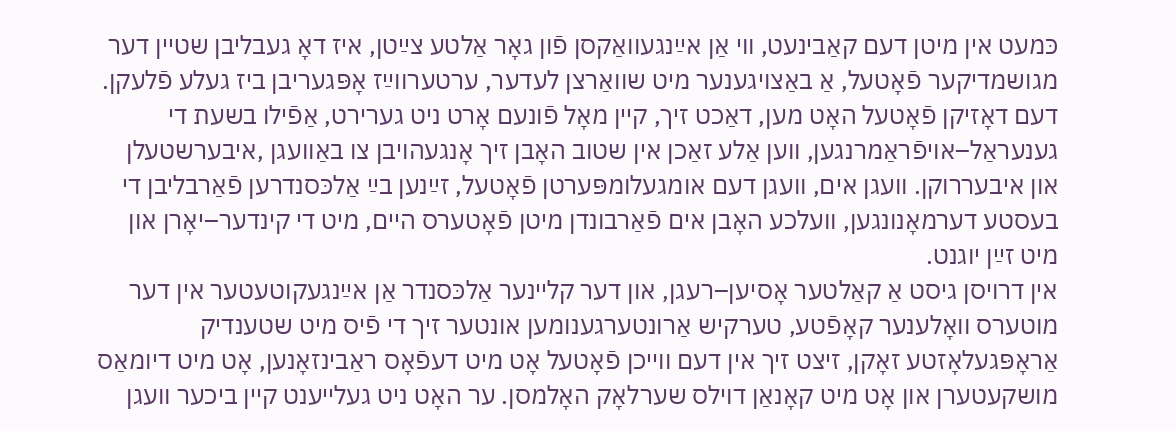כּמעט אין מיטן דעם קאַבינעט, ווי אַן אײַנגעוואַקסן פֿון גאָר אַלטע צײַטן, איז דאָ געבליבן שטיין דער מגושמדיקער פֿאָטעל, אַ באַצויגענער מיט שוואַרצן לעדער, ערטערווײַז אָפּגעריבן ביז געלע פֿלעקן. דעם דאָזיקן פֿאָטעל האָט מען, דאַכט זיך, קיין מאָל פֿונעם אָרט ניט גערירט, אַפֿילו בשעת די גענעראַל–אויפֿראַמרנגען, ווען אַלע זאַכן אין שטוב האָבן זיך אָנגעהויבן צו באַוועגן ,איבערשטעלן און איבעררוקן. וועגן אים, וועגן דעם אומגעלומפּערטן פֿאָטעל, זײַנען בײַ אַלכּסנדרען פֿאַרבליבן די בעסטע דערמאָנונגען, וועלכע האָבן אים פֿאַרבונדן מיטן פֿאָטערס היים, מיט די קינדער–יאָרן און מיט זײַן יוגנט.
אין דרויסן גיסט אַ קאַלטער אָסיען–רעגן, און דער קליינער אַלכּסנדר אַן אײַנגעקוטעטער אין דער מוטערס וואָלענער קאָפֿטע, טערקיש אַרונטערגענומען אונטער זיך די פֿיס מיט שטענדיק אַראָפּגעלאָזטע זאָקן, זיצט זיך אין דעם ווייכן פֿאָטעל אָט מיט דעפֿאָס ראַבינזאָנען, אָט מיט דיומאַס מושקעטערן און אָט מיט קאָנאַן דוילס שערלאָק האָלמסן. ער האָט ניט געלייענט קיין ביכער וועגן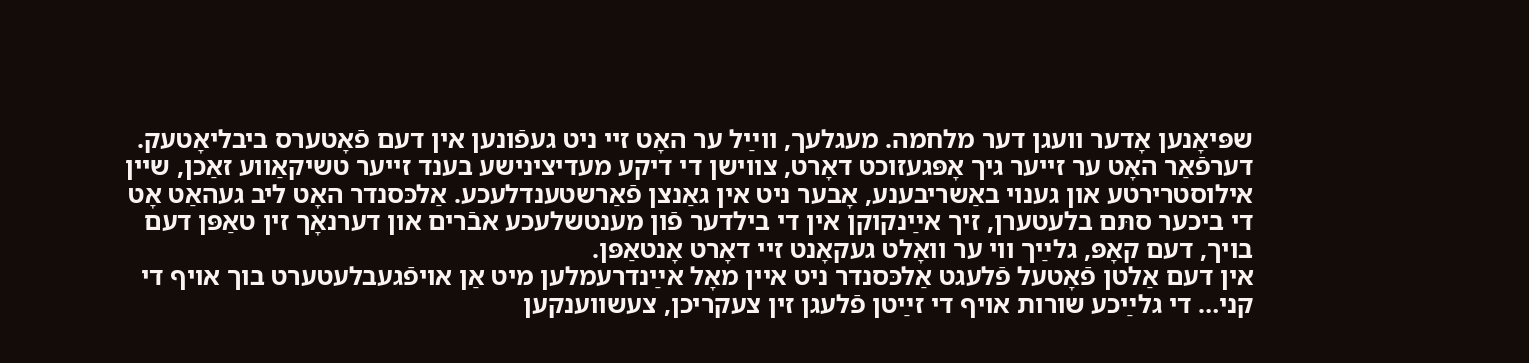שפּיאָנען אָדער וועגן דער מלחמה. מעגלעך, ווײַל ער האָט זיי ניט געפֿונען אין דעם פֿאָטערס ביבליאָטעק. דערפֿאַר האָט ער זייער גיך אָפּגעזוכט דאָרט, צווישן די דיקע מעדיצינישע בענד זייער טשיקאַווע זאַכן, שיין אילוסטרירטע און גענוי באַשריבענע, אָבער ניט אין גאַנצן פֿאַרשטענדלעכע. אַלכּסנדר האָט ליב געהאַט אָט די ביכער סתּם בלעטערן, זיך אײַנקוקן אין די בילדער פֿון מענטשלעכע אבֿרים און דערנאָך זין טאַפּן דעם בויך, דעם קאָפּ, גלײַך ווי ער וואָלט געקאָנט זיי דאָרט אָנטאַפּן.
אין דעם אַלטן פֿאָטעל פֿלעגט אַלכּסנדר ניט איין מאָל אײַנדרעמלען מיט אַן אויפֿגעבלעטערט בוך אויף די קני… די גלײַכע שורות אויף די זײַטן פֿלעגן זין צעקריכן, צעשווענקען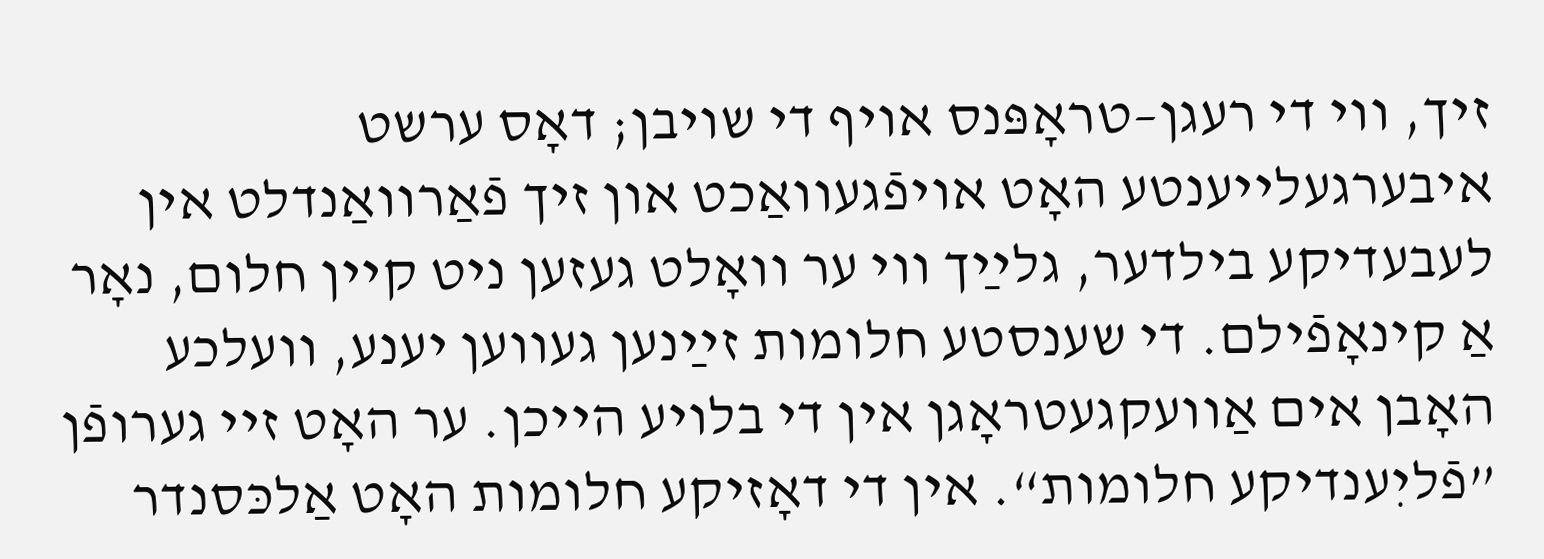זיך, ווי די רעגן–טראָפּנס אויף די שויבן; דאָס ערשט איבערגעלייענטע האָט אויפֿגעוואַכט און זיך פֿאַרוואַנדלט אין לעבעדיקע בילדער, גלײַך ווי ער וואָלט געזען ניט קיין חלום, נאָר אַ קינאָפֿילם. די שענסטע חלומות זײַנען געווען יענע, וועלכע האָבן אים אַוועקגעטראָגן אין די בלויע הייכן. ער האָט זיי גערופֿן ”פֿליִענדיקע חלומות“. אין די דאָזיקע חלומות האָט אַלכּסנדר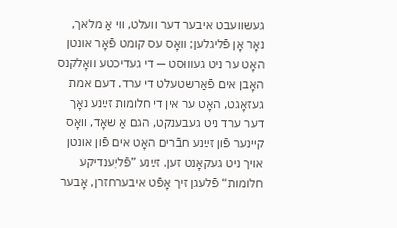געשוועבט איבער דער וועלט, ווי אַ מלאך, נאָר אָן פֿליגלען; וואָס עס קומט פֿאָר אונטן האָט ער ניט געוווּסט — די געדיכטע וואָלקנס האָבן אים פֿאַרשטעלט די ערד. דעם אמת געזאָגט, האָט ער אין די חלומות זײַנע נאָך דער ערד ניט געבענקט, הגם אַ שאָד, וואָס קיינער פֿון זײַנע חבֿרים האָט אים פֿון אונטן אויך ניט געקאָנט זען. זײַנע ”פֿליִענדיקע חלומות“ פֿלעגן זיך אָפֿט איבערחזרן, אָבער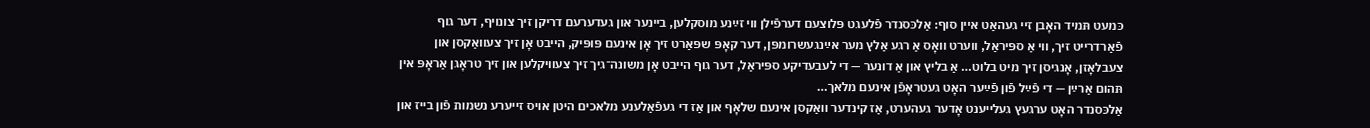כּמעט תּמיד האָבן זיי געהאַט איין סוף: אַלכּסנדר פֿלעגט פּלוצעם דערפֿילן ווי זײַנע מוסקלען, ביינער און געדערעם דריקן זיך צונויף, דער גוף פֿאַרדרייט זיך, ווי אַ ספּיראַל, ווערט וואָס אַ רגע אַלץ מער אײַנגעשרומפּן, דער קאָפּ שפּאַרט זיך אָן אינעם פּופּיק, הייבט אָן זיך צעוואַקסן און צעבלאָזן, אָנגיסן זיך מיט בלוט… אַ בליץ און אַ דונער — די לעבעדיקע ספּיראַל, דער גוף הייבט אָן משונה־גיך זיך צעוויקלען און זיך טראָגן אַראָפּ אין תּהום אַרײַן — די פֿײַל פֿון פֿײַער האָט געטראָפֿן אינעם מלאך…
אַלכּסנדר האָט ערגעץ געלייענט אָדער געהערט, אַז קינדער וואַקסן אינעם שלאָף און אַז די געפֿאַלענע מלאכים היטן אויס זייערע נשמות פֿון בייז און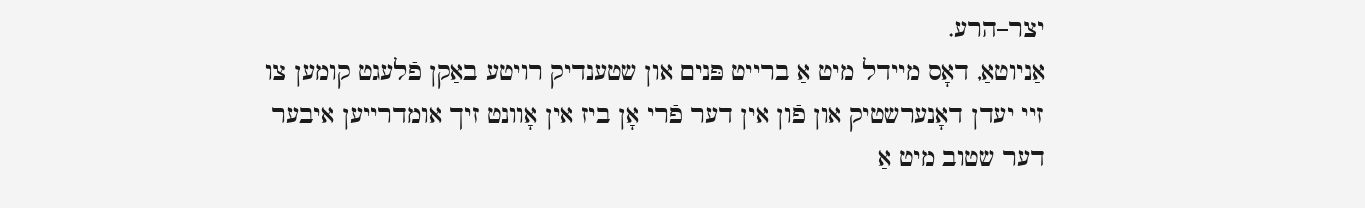יצר–הרע.
אַניוטאַ, דאָס מיידל מיט אַ ברייט פּנים און שטענדיק רויטע באַקן פֿלעגט קומען צו זיי יעדן דאָנערשטיק און פֿון אין דער פֿרי אָן ביז אין אָוונט זיך אומדרייען איבער דער שטוב מיט אַ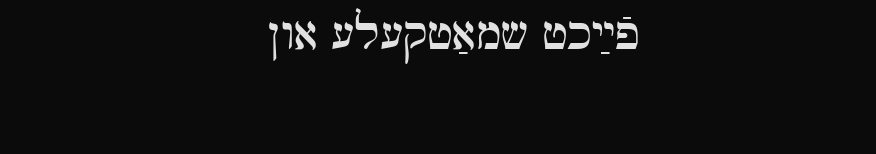פֿײַכט שמאַטקעלע און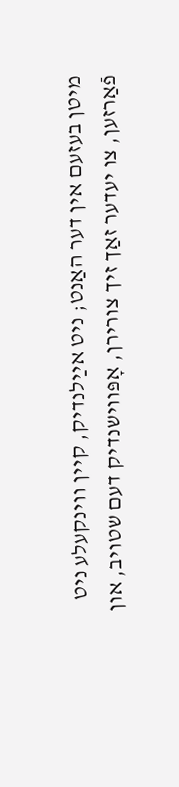מיטן בעזעם אין דער האַנט; ניט אײַלנדיק, קיין ווינקעלע ניט פֿאַרזען, צו יעדער זאַך זיך צורירן, אָפּווישנדיק דעם שטויב, און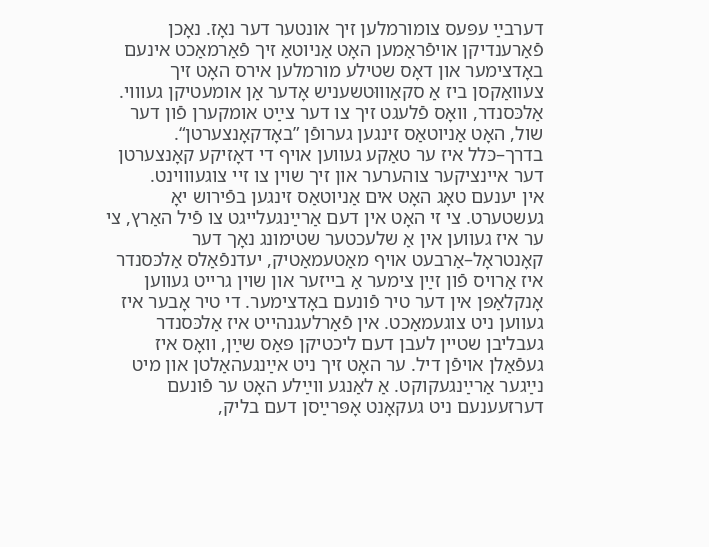דערבײַ עפּעס צומורמלען זיך אונטער דער נאָז. נאָכן פֿאַרענדיקן אויפֿראַמען האָט אַניוטאַ זיך פֿאַרמאַכט אינעם באָדצימער און דאָס שטילע מורמלען אירס האָט זיך צעוואַקסן ביז אַ סקאַוווּטשעניש אָדער אַן אומעטיקן געוווי. אַלכּסנדר, וואָס פֿלעגט זיך צו דער צײַט אומקערן פֿון דער שול, האָט אַניוטאַס זינגען גערופֿן ”באָדקאָנצערטן“. בדרך–כּלל איז ער טאַקע געווען אויף די דאָזיקע קאָנצערטן דער איינציקער צוהערער און זיך שוין צו זיי צוגעוווינט.
אין יענעם טאָג האָט אים אַניוטאַס זינגען בפֿירוש יאָ געשטערט. צי זי האָט אין דעם אַרײַנגעלייגט צו פֿיל האַרץ, צי ער איז געווען אין אַ שלעכטער שטימונג נאָך דער קאָנטראָל–אַרבעט אויף מאַטעמאַטיק, יעדנפֿאַלס אַלכּסנדר איז אַרויס פֿון זײַן צימער אַ בייזער און שוין גרייט געווען אָנקלאַפּן אין דער טיר פֿונעם באָדצימער. די טיר אָבער איז געווען ניט צוגעמאַכט. אין פֿאַרלעגנהייט איז אַלכּסנדר געבליבן שטיין לעבן דעם ליכטיקן פּאַס שײַן, וואָס איז געפֿאַלן אויפֿן דיל. ער האָט זיך ניט אײַנגעהאַלטן און מיט נײַגער אַרײַנגעקוקט. אַ לאַנגע ווײַלע האָט ער פֿונעם דערזעענעם ניט געקאָנט אָפּרײַסן דעם בליק,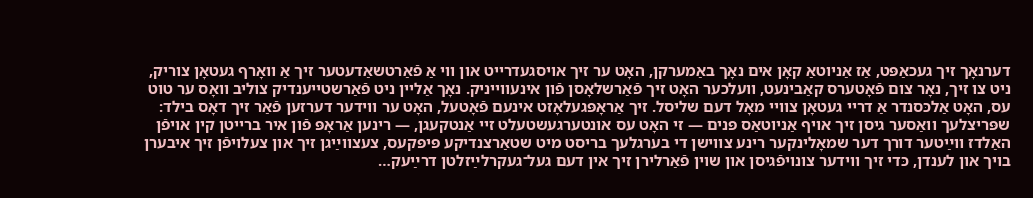דערנאָך זיך געכאַפּט, אַז אַניוטאַ קאָן אים נאָך באַמערקן, האָט ער זיך אויסגעדרייט און ווי אַ פֿאַרטשאַדעטער זיך אַ וואָרף געטאָן צוריק, ניט צו זיך, נאָר צום פֿאָטערס קאַבינעט, וועלכער האָט זיך פֿאַרשלאָסן פֿון אינעווייניק. נאָך אַליין ניט פֿאַרשטייענדיק צוליב וואָס ער טוט עס, האָט אַלכּסנדר אַ דריי געטאָן צוויי מאָל דעם שליסל. זיך אַראָפּגעלאָזט אינעם פֿאָטעל, האָט ער ווידער דערזען פֿאַר זיך דאָס בילד: שפּריצלעך וואַסער גיסן זיך אויף אַניוטאַס פּנים — זי האָט עס אונטערגעשטעלט זיי אַנטקעגן, — רינען אַראָפּ פֿון איר ברייטן קין אויפֿן האַלדז ווײַטער דורך דער שמאָלינקער רינע צווישן די בערגלעך בריסט מיט שטאַרצנדיקע פּיפּקעס, צעצווײַגן זיך און צעלויפֿן זיך איבערן בויך און לענדן, כּדי זיך ווידער צונויפֿגיסן און שוין פֿאַרלירן זיך אין דעם געל־געקרלײַזלטן דרײַעק…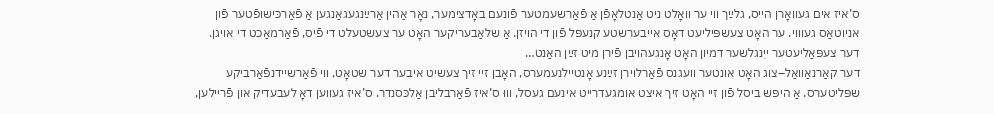ס’איז אים געוואָרן הייס, גלײַך ווי ער וואָלט ניט אַנטלאָפֿן אַ פֿאַרשעמטער פֿונעם באָדצימער, נאָר אַהין אַרײַנגעגאַנגען אַ פֿאַרכּישופֿטער פֿון אניוטאַס געוווי. ער האָט צעשפּיליעט דאָס אייבערשטע קנעפּל פֿון די הויזן. אַ שלאַבעריקער האָט ער צעשטעלט די פֿיס, פֿאַרמאַכט די אויגן. דער צעפּאַליעטער ייִנגלשער דמיון האָט אָנגעהויבן פֿירן מיט זײַן האַנט…
דער קאַרנאַוואַל–צוג האָט אונטער וועגנס פֿאַרלוירן זײַנע אָנטיילנעמערס, האָבן זיי זיך צעשיט איבער דער שטאָט, ווי פֿאַרשיידנפֿאַרביקע שפּליטערס. אַ היפּש ביסל פֿון זיי האָט זיך איצט אומגעדרייט אינעם געסל, וווּ ס’איז פֿאַרבליבן אַלכּסנדר. ס’איז געווען דאָ לעבעדיק און פֿריילען,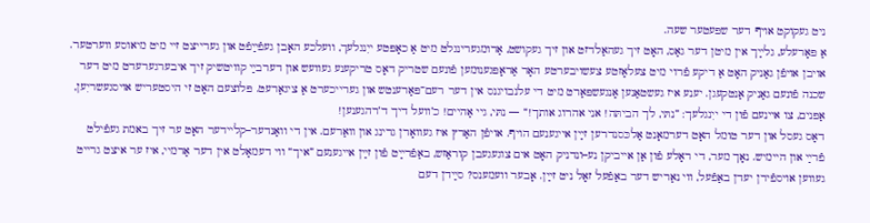ניט געקוקט אויף דער שפּעטער שעה.
אַ פּאָרעלע, גלײַך אין מיטן דער גאַס, האָט זיך געהאַלדזט און זיך געקושט, אַרומגערינגלט מיט אַ כאָפּטע ייִנגלעך, וועלכע האָבן געפֿײַפֿט און גערייצט זיי מיט מיאוסע ווערטער. אויבן אויפֿן גאַניק האָט אַ דיקע פֿרוי מיט צעלאָזטע צעשויבערטע האָר אַראָפּגענומען פֿונעם שטריק דאָס טריקענע געוועש און דערבײַ קוויטשיק זיך איבערגערעדט מיט דער שכנה פֿונעם גאַניק אַנטקעגן. יענע איז געשטאַנען אָנגעשפּאַרט מיט די עלנבויגנס אין דער רעם־פּאַרענטש און גערייכערט אַ ציגאַרעט. פּלוצעם האָט זי היסטעריש אויסגעשריִען, אַפּנים, צו איינעם פֿון די ייִנגלעך: ”נתּי, לך הביתּה! אני אהרוג אותך!“ — נתּי, גיי אַהיים! כ’וועל דיך ד’רהגענען!
דאָס געסל און דער טומל האָט דערמאָנט אַלכּסנדרען זײַן אייגענעם הויף. אויפֿן האַרץ איז געוואָרן גרינג און וואַרעם. אין די וואַנדער–קליידער האָט ער זיך באמת געפֿילט פֿרײַ און היימיש. נאָך מער, די ראָלע פֿון אַן אייביקן נע–ונדניק האָט אים צוגעגעבן קוראַזש, באַפֿרײַט פֿון זײַן אייגענעם ”איך“ ווי דעמאָלט אין דער אַרמיי, איז ער איצט גרייט געווען אויספֿירן יעדן באַפֿעל, ווי נאַריש דער באַפֿעל זאָל ניט זײַן. אָבער וועמענס? סײַדן דעם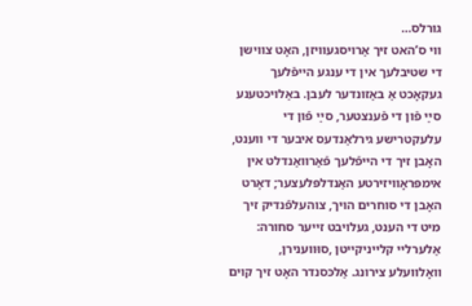גורלס…
ווי ס’האט זיך אַרויסגעוויזן, האָט צווישן די שטיבלעך אין די ענגע הייפֿלעך געקאָכט אַ באַזונדער לעבן. באַלויכטענע סײַ פֿון די פֿענצטער, סײַ פֿון די עלעקטרישע גירלאַנדעס איבער די ווענט, האָבן זיך די הייפֿלעך פֿאַרוואַנדלט אין אימפּראָוויזירטע האַנדלפּלעצער; דאָרט האָבן די סוחרים הויך, צוהעלפֿנדיק זיך מיט די הענט, געלויבט זייער סחורה: אַלערליי קלייניקייטן ,סוּווענירן, וואָלוועלע צירונג. אַלכּסנדר האָט זיך קוים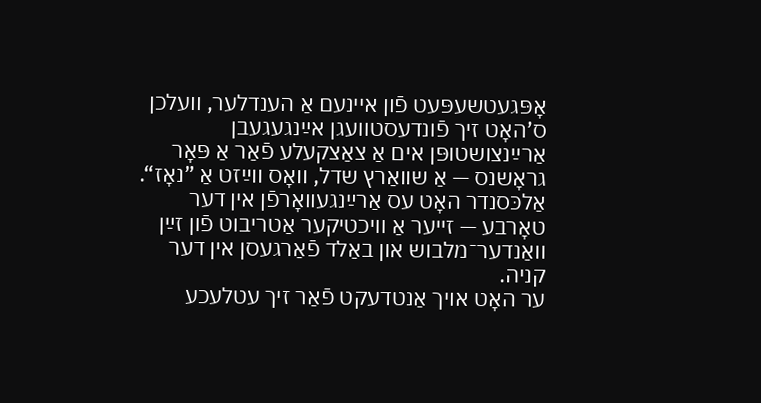אָפּגעטשעפּעט פֿון איינעם אַ הענדלער, וועלכן ס’האָט זיך פֿונדעסטוועגן אײַנגעגעבן אַרײַנצושטופּן אים אַ צאַצקעלע פֿאַר אַ פּאָר גראָשנס — אַ שוואַרץ שדל, וואָס ווײַזט אַ ”נאָז“. אַלכּסנדר האָט עס אַרײַנגעוואָרפֿן אין דער טאָרבע — זייער אַ וויכטיקער אַטריבוט פֿון זײַן וואַנדער־מלבוש און באַלד פֿאַרגעסן אין דער קניה.
ער האָט אויך אַנטדעקט פֿאַר זיך עטלעכע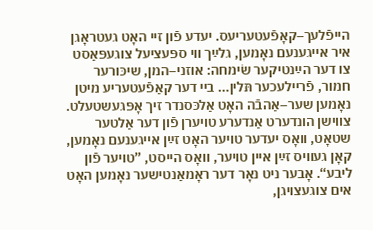הייפֿלעך–קאָפֿעטעריעס. יעדע פֿון זיי האָט געטראָגן איר אייגענעם נאָמען, גלײַך ווי ספּעציעל צוגעפּאַסט צו דער הײַנטיקער שׂימחה: אוזני–המן, שיכּורער חמור, פֿריילעכער תּלין… ביי דער קאַפֿעטעריע מיטן נאָמען שער–אַהבֿה האָט אַלכּסנדר זיך אָפּגעשטעלט. צווישן הונדערט אַנדערע טויערן פֿון דער אַלטער שטאָט, וואָס יעדער טויער האָט זײַן אייגענעם נאָמען, קאָן געוויס זײַן איין טויער, וואָס הייסט, ”טויער פֿון ליבע“. אָבער ניט נאָר דער ראָמאַנטישער נאָמען האָט אים צוגעצויגן,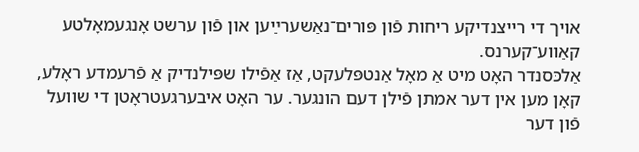אויך די רייצנדיקע ריחות פֿון פּורים־נאַשערײַען און פֿון ערשט אָנגעמאָלטע קאַווע־קערנס.
אַלכּסנדר האָט מיט אַ מאָל אַנטפּלעקט, אַז אַפֿילו שפּילנדיק אַ פֿרעמדע ראָלע, קאָן מען אין דער אמתן פֿילן דעם הונגער. ער האָט איבערגעטראָטן די שוועל פֿון דער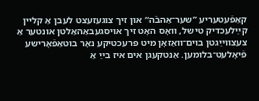קאַפֿעטעריע ”שער־אַהבֿה“ און זיך צוגעזעצט לעבן אַ קליין קײַלעכדיק טישל, וואָס האָט זיך אויסגעבאַהאַלטן אונטער אַ צעצווײַגטן בוים־וואַזאָן מיט פּרעכטיקע נאָר בוטאַפֿאָרישע פֿיאָלעט־בלומען. אַנטקעגן אים איז בײַ אַ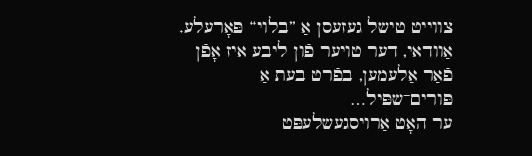צווייט טישל געזעסן אַ ”בלוי“ פּאָרעלע. אַוודאי, דער טויער פֿון ליבע איז אָפֿן פֿאַר אַלעמען, בפֿרט בעת אַ פּורים־שפּיל…
ער האָט אַרויסגעשלעפּט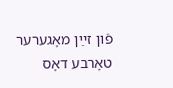פֿון זײַן מאָגערער טאָרבע דאָס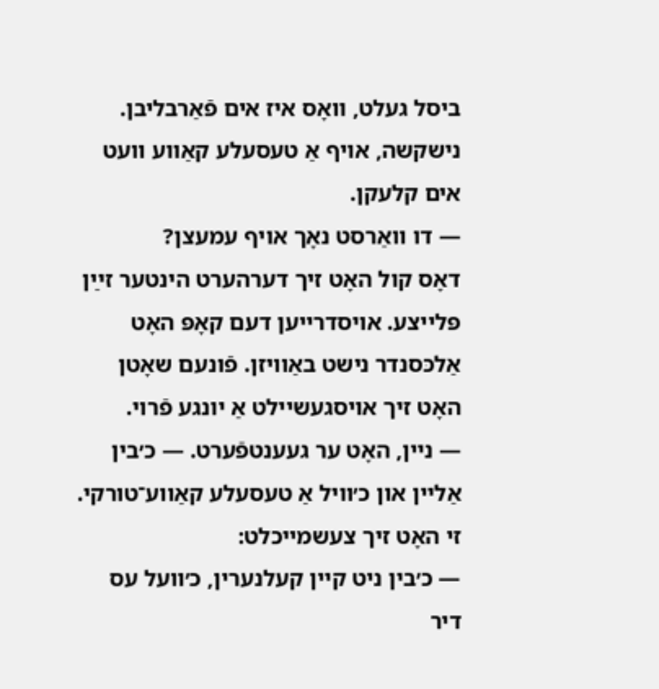ביסל געלט, וואָס איז אים פֿאַרבליבן. נישקשה, אויף אַ טעסעלע קאַווע וועט אים קלעקן.
— דו וואַרסט נאָך אויף עמעצן?
דאָס קול האָט זיך דערהערט הינטער זײַן פּלייצע. אויסדרייען דעם קאָפּ האָט אַלכּסנדר נישט באַוויזן. פֿונעם שאָטן האָט זיך אויסגעשיילט אַ יונגע פֿרוי.
— ניין, האָט ער געענטפֿערט. — כ׳בין אַליין און כ׳וויל אַ טעסעלע קאַווע־טורקי.
זי האָט זיך צעשמייכלט:
— כ׳בין ניט קיין קעלנערין, כ׳וועל עס דיר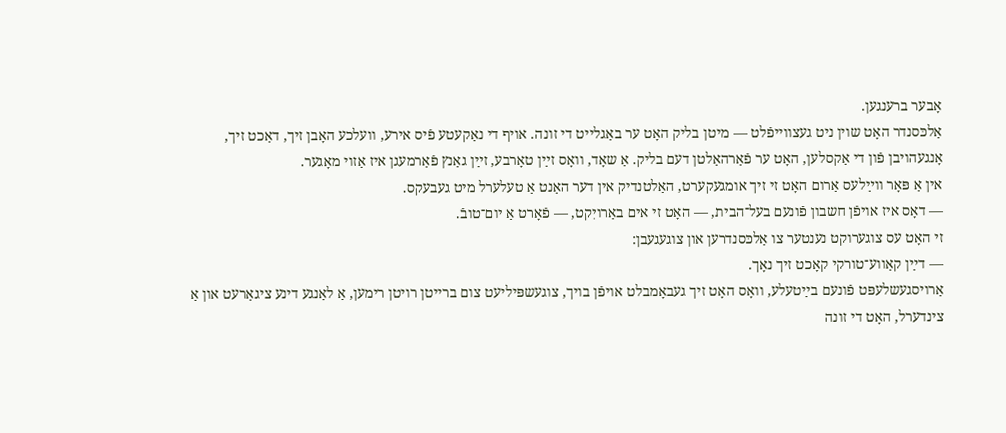אָבער ברענגען.
אַלכּסנדר האָט שוין ניט געצווייפֿלט — מיטן בליק האָט ער באַגלייט די זונה. אויף די נאַקעטע פֿיס אירע, וועלכע האָבן זיך, דאַכט זיך, אָנגעהויבן פֿון די אַקסלען, האָט ער פֿאַרהאַלטן דעם בליק. אַ שאָד, וואָס זײַן טאָרבע, זײַן גאַנץ פֿאַרמעגן איז אַזוי מאָגער.
אין אַ פּאָר ווײַלעס אַרום האָט זי זיך אומגעקערט, האַלטנדיק אין דער האַנט אַ טעלערל מיט געבעקס.
— דאָס איז אויפֿן חשבון פֿונעם בעל־הבית, — האָט זי אים באַרויִקט, — פֿאָרט אַ יום־טובֿ.
זי האָט עס צוגערוקט נענטער צו אַלכּסנדרען און צוגעגעבן:
— דײַן קאַווע־טורקי קאָכט זיך נאָך.
אַרויסגעשלעפּט פֿונעם בײַטעלע, וואָס האָט זיך געבאָמבלט אויפֿן בויך, צוגעשפּיליעט צום ברייטן רויטן רימען, אַ לאַנגע דינע ציגאַרעט און אַ צינדערל, האָט די זונה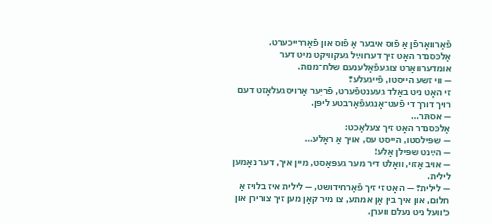פֿאַרוואָרפֿן אַ פֿוס איבער אַ פֿוס און פֿאַררייכערט.
אַלכּסנדר האָט זיך דערווײַל געקוויקט מיט דער אומדערוואַרט צוגעפֿאַלענעם שלח־מנות.
— ווי זשע הייסטו, פֿייגעלע?
זי האָט ניט באַלד געענטפֿערט, פֿריִער אַרויסגעלאָזט דעם רויך דורך די פֿעט־אָנגעפֿאַרבטע ליפּן.
— אסתּר…
אַלכּסנדר האָט זיך צעלאַכט:
— שפּילסטו, הייסט עס, אויך אַ ראָלע…
— הײַנט שפּילן אַלע!
— אויב אַזוי, וואָלט דיר מער געפּאַסט, מיין איך, דער נאָמען לילית.
— לילית? — האָט זי זיך פֿאַרחידושט, — לילית איז בלויז אַ חלום, און איך בין אַן אמתע, צו מיר קאָן מען זיך צורירן און כ׳וועל ניט נעלם ווערן.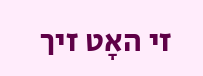זי האָט זיך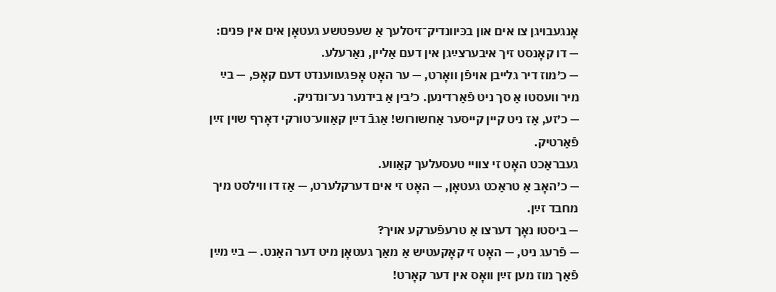אָנגעבויגן צו אים און בכּיוונדיק־זיסלעך אַ שעפּטשע געטאָן אים אין פּנים:
— דו קאָנסט זיך איבערצײַגן אין דעם אַליין, נאַרעלע.
— כ׳מוז דיר גלייבן אויפֿן וואָרט, — ער האָט אָפּגעווענדט דעם קאָפּ, — בײַ מיר וועסטו אַ סך ניט פֿאַרדינען. כ׳בין אַ בידנער נע־ונדניק.
— כ׳זע, אַז ניט קיין קייסער אַחשורוש! אַגבֿ דײַן קאַווע־טורקי דאָרף שוין זײַן פֿאַרטיק.
געבראַכט האָט זי צוויי טעסעלעך קאַווע.
— כ׳האָב אַ טראַכט געטאָן, — האָט זי אים דערקלערט, — אַז דו ווילסט מיך מחבד זײַן.
— ביסטו נאָך דערצו אַ טרעפֿערקע אויך?
— פֿרעג ניט, — האָט זי קאָקעטיש אַ מאַך געטאָן מיט דער האַנט. — בײַ מײַן פֿאַך מוז מען זײַן וואָס אין דער קאָרט!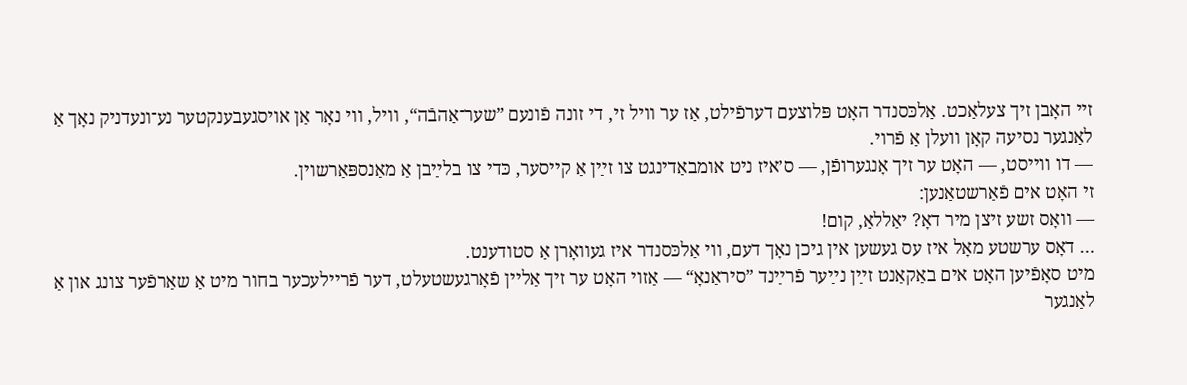זיי האָבן זיך צעלאַכט. אַלכּסנדר האָט פּלוצעם דערפֿילט, אַז ער וויל זי, די זונה פֿונעם ”שער־אַהבֿה“, וויל, ווי נאָר אַן אויסגעבענקטער נע־ונעדניק נאָך אַ לאַנגער נסיעה קאָן וועלן אַ פֿרוי.
— דו ווייסט, — האָט ער זיך אָנגערופֿן, — ס׳איז ניט אומבאַדינגט צו זײַן אַ קייסער, כּדי צו בלײַבן אַ מאַנספּאַרשוין.
זי האָט אים פֿאַרשטאַנען:
— וואָס זשע זיצן מיר דאָ? יאַללאַ, קום!
… דאָס ערשטע מאָל איז עס געשען אין גיכן נאָך דעם, ווי אַלכּסנדר איז געוואָרן אַ סטודענט.
מיט סאָפֿיען האָט אים באַקאַנט זײַן נײַער פֿרײַנד ”סיראַנאָ“ — אַזוי האָט ער זיך אַליין פֿאָרגעשטעלט, דער פֿריילעכער בחור מיט אַ שאַרפֿער צונג און אַ לאַנגער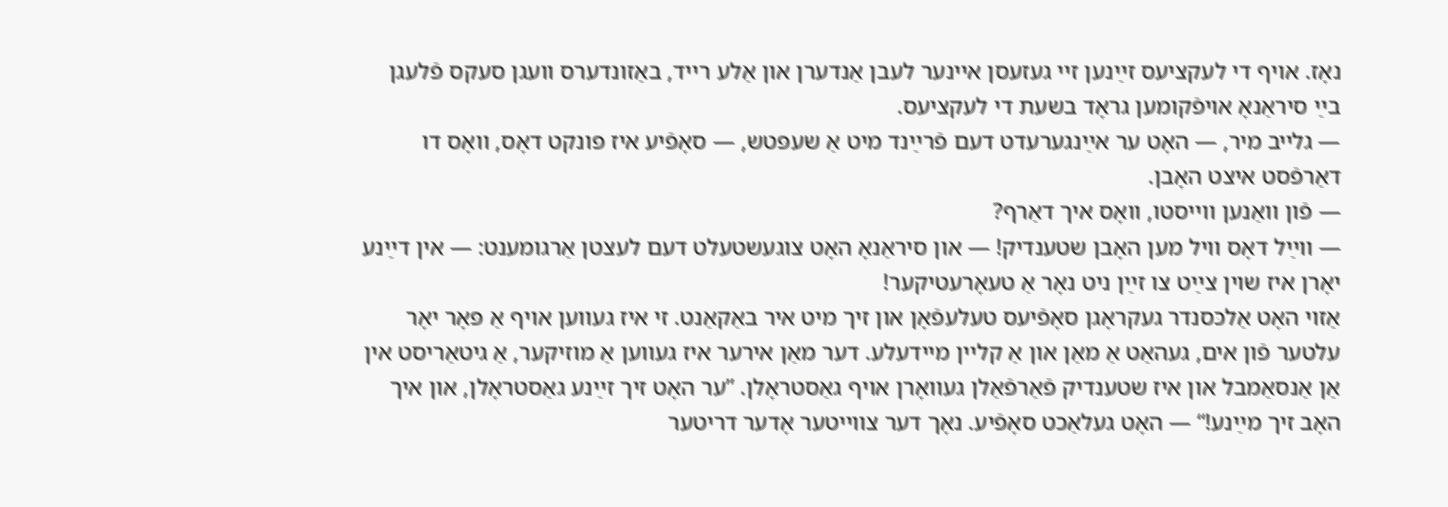נאָז. אויף די לעקציעס זײַנען זיי געזעסן איינער לעבן אַנדערן און אַלע רייד, באַזונדערס וועגן סעקס פֿלעגן בײַ סיראַנאָ אויפֿקומען גראָד בשעת די לעקציעס.
— גלייב מיר, — האָט ער אײַנגערעדט דעם פֿרײַנד מיט אַ שעפּטש, — סאָפֿיע איז פּונקט דאָס, וואָס דו דאַרפֿסט איצט האָבן.
— פֿון וואַנען ווייסטו, וואָס איך דאַרף?
— ווײַל דאָס וויל מען האָבן שטענדיק! — און סיראַנאָ האָט צוגעשטעלט דעם לעצטן אַרגומענט: — אין דײַנע יאָרן איז שוין צײַט צו זײַן ניט נאָר אַ טעאָרעטיקער!
אַזוי האָט אַלכּסנדר געקראָגן סאָפֿיעס טעלעפֿאָן און זיך מיט איר באַקאַנט. זי איז געווען אויף אַ פּאָר יאָר עלטער פֿון אים, געהאַט אַ מאַן און אַ קליין מיידעלע. דער מאַן אירער איז געווען אַ מוזיקער, אַ גיטאַריסט אין אַן אַנסאַמבל און איז שטענדיק פֿאַרפֿאַלן געוואָרן אויף גאַסטראָלן. ”ער האָט זיך זײַנע גאַסטראָלן, און איך האָב זיך מײַנע!“ — האָט געלאַכט סאָפֿיע. נאָך דער צווייטער אָדער דריטער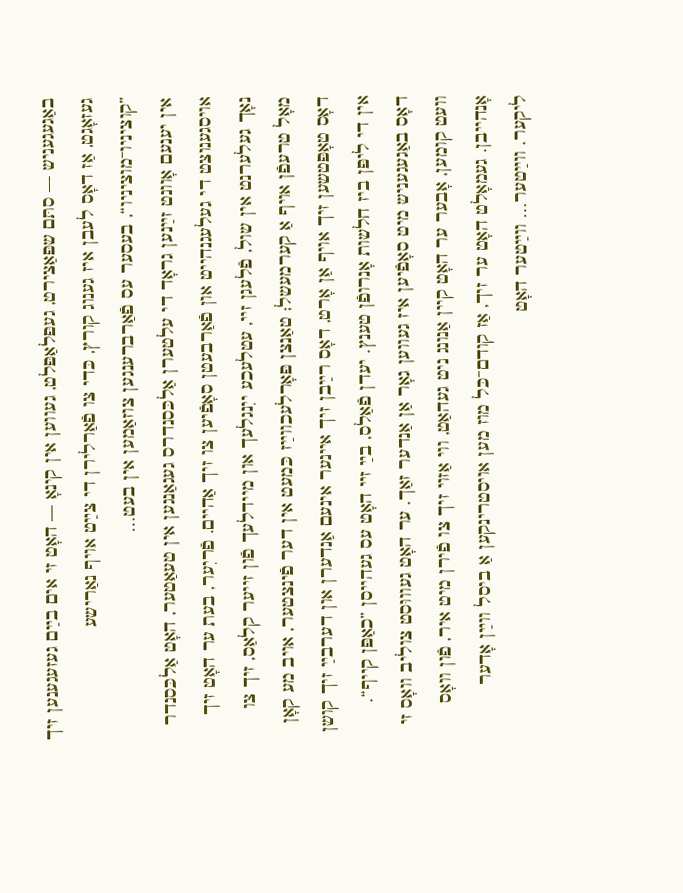באַגעגעניש — סתּם שפּאַצירט, געפּלאַפּלט, געווען אין קינאָ — האָט זי אים בײַם געזעגענען זיך געזאָגט, אַז דאָס לעבן איז גענוג קורץ, כּדי צו פֿאַרלירן די צײַט אויף נאַרישע ”קוציניו־מוציניו“, בעסער עס פֿאַרברענגען צוזאַמען אין בעט…
אין יענעם אָוונט זײַנען גראָד די עלטערן אַלכּסנדרס געגאַנגען אין טעאַטער, האָט אַלכּסנדר אויסגענוצט די געלעגנהייט און פֿאַרבעטן סאָפֿיען צו זיך אַהיים. פֿריִער, בעת ער האָט זיך נאָך געלערנט אין שול, פֿלעגן זיי, עטלעכע ייִנגלעך און מיידלעך פֿון זייער קלאַס, זיך צו מאָל טרעפֿן אויף אַ קערמעשל; טאַנצן פּאָרלעכווײַז כּמעט אין דער פֿינצטער, אויב מע קאָן דאָס טאָפּטשען זיך אויף אַן אָרט, דאָס רײַבן זיך איינער אינעם אַנדערן און דערבײַ זיך קושן אין די ליפּן ביז חלשות אָנרופֿן טענץ. יעדן פֿאַלס, בײַ זיי האָט עס געהייסן ”כאַפּן קייף“.
דאָס באַגעגעניש מיט סאָפֿיען איז געווען גאָר אַן אַנדער זאַך. ער האָט געוווּסט צוליב וואָס זי וועט קומען, אָבער ער האָט קיין אַנונג ניט געהאַט, ווי אַזוי זיך צו פֿירן מיט איר, פֿון וואָס אָנהייבן. געמאָלט האָט ער זיך, אַז קודם־כּל מוז מען אויסטרינקען אַ ביסל ווײַן אָדער ליקער. ווײַטער… ווײַטער האָט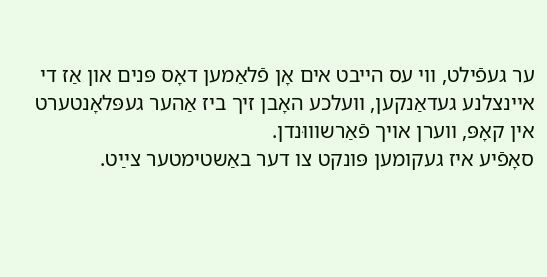ער געפֿילט, ווי עס הייבט אים אָן פֿלאַמען דאָס פּנים און אַז די איינצלנע געדאַנקען, וועלכע האָבן זיך ביז אַהער געפּלאָנטערט אין קאָפּ, ווערן אויך פֿאַרשוווּנדן.
סאָפֿיע איז געקומען פּונקט צו דער באַשטימטער צײַט.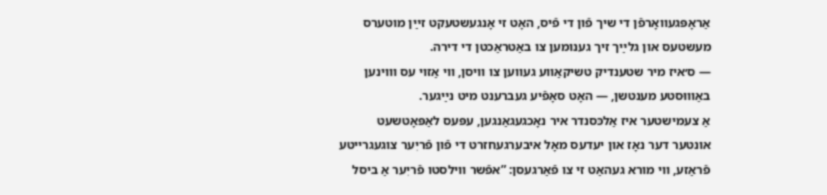אַראָפּגעוואָרפֿן די שיך פֿון די פֿיס, האָט זי אָנגעשטעקט זײַן מוטערס מעשטעס און גלײַך זיך גענומען צו באַטראַכטן די דירה.
— ס׳איז מיר שטענדיק טשיקאַווע געווען צו וויסן, ווי אַזוי עס וווינען באַוווּסטע מענטשן, — האָט סאָפֿיע געברענט מיט נײַגער.
אַ צעמישטער איז אַלכּסנדר איר נאָכגעגאַנגען, עפּעס לאַפּאָטשעט אונטער דער נאָז און יעדעס מאָל איבערגעחזרט די פֿון פֿריִער צוגעגרייטע פֿראַזע, ווי מורא געהאַט זי צו פֿאַרגעסן: ”אפֿשר ווילסטו פֿריִער אַ ביסל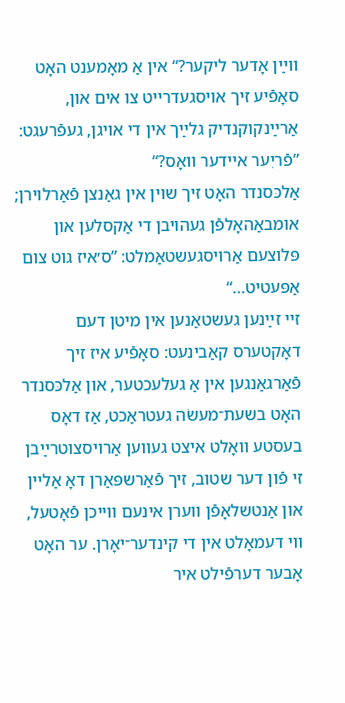ווײַן אָדער ליקער?“ אין אַ מאָמענט האָט סאָפֿיע זיך אויסגעדרייט צו אים און, אַרײַנקוקנדיק גלײַך אין די אויגן, געפֿרעגט: ”פֿריִער איידער וואָס?“
אַלכּסנדר האָט זיך שוין אין גאַנצן פֿאַרלוירן; אומבאַהאָלפֿן געהויבן די אַקסלען און פּלוצעם אַרויסגעשטאַמלט: ”ס׳איז גוט צום אַפּעטיט…“
זיי זײַנען געשטאַנען אין מיטן דעם דאָקטערס קאַבינעט: סאָפֿיע איז זיך פֿאַרגאַנגען אין אַ געלעכטער, און אַלכּסנדר האָט בשעת־מעשׂה געטראַכט, אַז דאָס בעסטע וואָלט איצט געווען אַרויסצוטרײַבן זי פֿון דער שטוב, זיך פֿאַרשפּאַרן דאָ אַליין און אַנטשלאָפֿן ווערן אינעם ווייכן פֿאָטעל, ווי דעמאָלט אין די קינדער־יאָרן. ער האָט אָבער דערפֿילט איר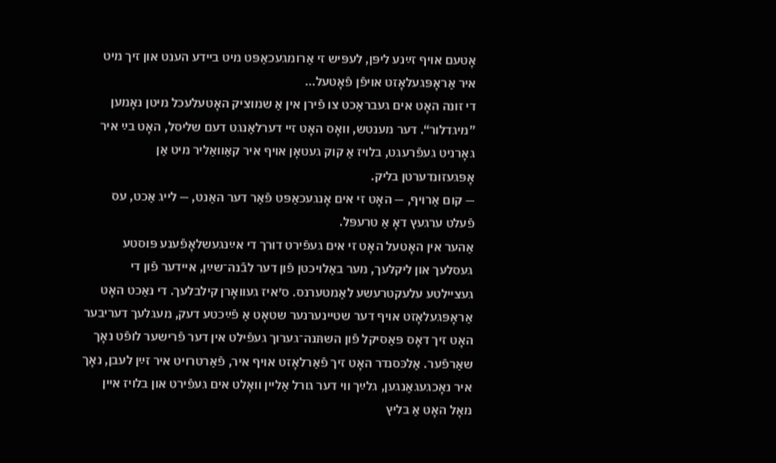אָטעם אויף זײַנע ליפּן, לעפּיש זי אַרומגעכאַפּט מיט ביידע הענט און זיך מיט איר אַראָפּגעלאָזט אויפֿן פֿאָטעל…
די זונה האָט אים געבראַכט צו פֿירן אין אַ שמוציק האָטעלעכל מיטן נאָמען ”מיגדלור“. דער מענטש, וואָס האָט זיי דערלאַנגט דעם שליסל, האָט בײַ איר גאָרניט געפֿרעגט, בלויז אַ קוק געטאָן אויף איר קאַוואַליר מיט אַן אָפּגעזונדערטן בליק.
— קום אַרויף, — האָט זי אים אָנגעכאַפּט פֿאַר דער האַנט, — לייג אַכט, עס פֿעלט ערגעץ דאָ אַ טרעפּל.
אַהער אין האָטעל האָט זי אים געפֿירט דורך די אײַנגעשלאָפֿענע פּוסטע געסלעך און ליקלעך, מער באַלויכטן פֿון דער לבֿנה־שײַן, איידער פֿון די געציילטע עלעקטרעשע לאַמטערנס. ס׳איז געוואָרן קילבלעך. די נאַכט האָט אַראָפּגעלאָזט אויף דער שטיינערנער שטאָט אַ פֿײַכטע דעק, מעגלעך דעריבער האָט זיך דאָס פּאַסיקל פֿון השתּנה־גערוך געפֿילט אין דער פֿרישער לופֿט נאָך שאַרפֿער. אַלכּסנדר האָט זיך פֿאַרלאָזט אויף איר, פֿאַרטרויט איר זײַן לעבן, נאָך איר נאָכגעגאַנגען, גלײַך ווי דער גורל אַליין וואָלט אים געפֿירט און בלויז איין מאָל האָט אַ בליץ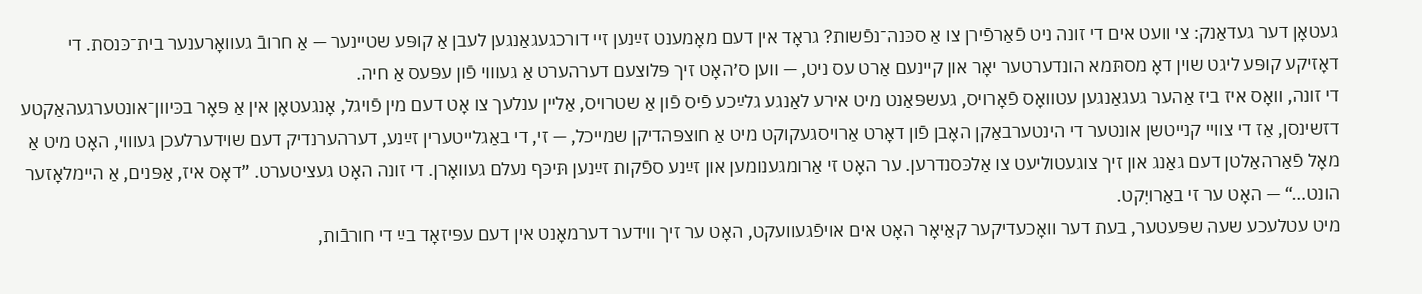געטאָן דער געדאַנק: צי וועט אים די זונה ניט פֿאַרפֿירן צו אַ סכּנה־נפֿשות? גראָד אין דעם מאָמענט זײַנען זיי דורכגעגאַנגען לעבן אַ קופּע שטיינער — אַ חרובֿ געוואָרענער בית־כּנסת. די דאָזיקע קופּע ליגט שוין דאָ מסתּמא הונדערטער יאָר און קיינעם אַרט עס ניט, — ווען ס׳האָט זיך פּלוצעם דערהערט אַ געוווי פֿון עפּעס אַ חיה.
די זונה, וואָס איז ביז אַהער געגאַנגען עטוואָס פֿאָרויס, געשפּאַנט מיט אירע לאַנגע גלײַכע פֿיס פֿון אַ שטרויס, אַליין ענלעך צו אָט דעם מין פֿויגל, אָנגעטאָן אין אַ פּאָר בכּיוון־אונטערגעהאַקטע דזשינסן, אַז די צוויי קנייטשן אונטער די הינטערבאַקן האָבן פֿון דאָרט אַרויסגעקוקט מיט אַ חוצפּהדיקן שמייכל, — זי, די באַגלייטערין זײַנע, דערהערנדיק דעם שוידערלעכן געוווי, האָט מיט אַ מאָל פֿאַרהאַלטן דעם גאַנג און זיך צוגעטוליעט צו אַלכּסנדרען. ער האָט זי אַרומגענומען און זײַנע ספֿקות זײַנען תּיכּף נעלם געוואָרן. די זונה האָט געציטערט. ”דאָס איז, אַפּנים, אַ היימלאָזער הונט…“ — האָט ער זי באַרויִקט.
מיט עטלעכע שעה שפּעטער, בעת דער וואָכעדיקער קאַיאָר האָט אים אויפֿגעוועקט, האָט ער זיך ווידער דערמאָנט אין דעם עפּיזאָד בײַ די חורבֿות,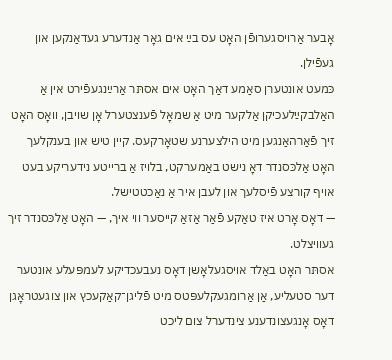אָבער אַרויסגערופֿן האָט עס בײַ אים גאָר אַנדערע געדאַנקען און געפֿילן.
כּמעט אונטערן סאַמע דאַך האָט אים אסתּר אַרײַנגעפֿירט אין אַ האַלבקײַלעכיקן אַלקער מיט אַ שמאָל פֿענצטערל אָן שויבן, וואָס האָט זיך פֿאַרהאַנגען מיט הילצערנע שטאָרקעס. קיין טיש און בענקלעך האָט אַלכּסנדר דאָ נישט באַמערקט, בלויז אַ ברייטע נידעריקע בעט אויף קורצע פֿיסלעך און לעבן איר אַ נאַכטטישל.
— דאָס אָרט איז טאַקע פֿאַר אַזאַ קייסער ווי איך, — האָט אַלכּסנדר זיך געוויצלט.
אסתּר האָט באַלד אויסגעלאָשן דאָס נעבעכדיקע לעמפּעלע אונטער דער סטעליע, אַן אַרומגעקלעפּטס מיט פֿליגן־קאַקעכץ און צוגעטראָגן דאָס אָנגעצונדענע צינדערל צום ליכט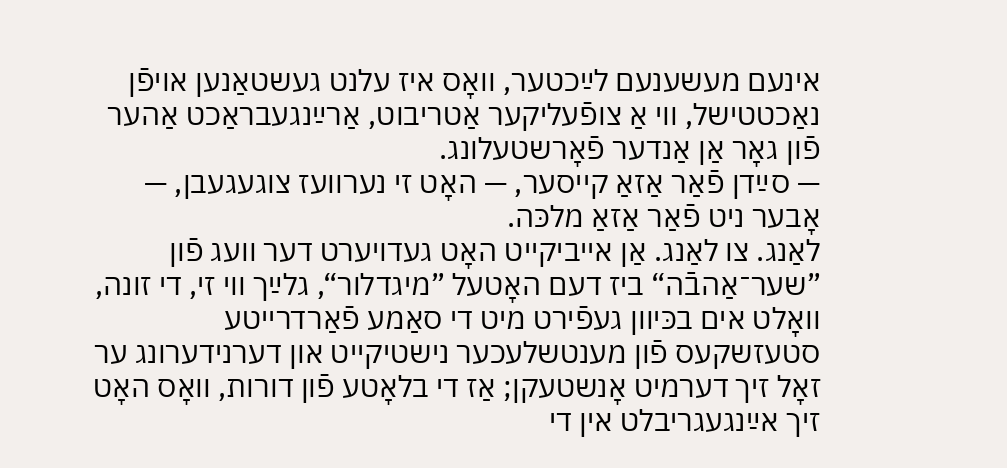אינעם מעשענעם לײַכטער, וואָס איז עלנט געשטאַנען אויפֿן נאַכטטישל, ווי אַ צופֿעליקער אַטריבוט, אַרײַנגעבראַכט אַהער פֿון גאָר אַן אַנדער פֿאָרשטעלונג.
— סײַדן פֿאַר אַזאַ קייסער, — האָט זי נערוועז צוגעגעבן, — אָבער ניט פֿאַר אַזאַ מלכּה.
לאַנג. צו לאַנג. אַן אייביקייט האָט געדויערט דער וועג פֿון ”שער־אַהבֿה“ ביז דעם האָטעל ”מיגדלור“, גלײַך ווי זי, די זונה, וואָלט אים בכּיוון געפֿירט מיט די סאַמע פֿאַרדרייטע סטעזשקעס פֿון מענטשלעכער נישטיקייט און דערנידערונג ער זאָל זיך דערמיט אָנשטעקן; אַז די בלאָטע פֿון דורות, וואָס האָט זיך אײַנגעגריבלט אין די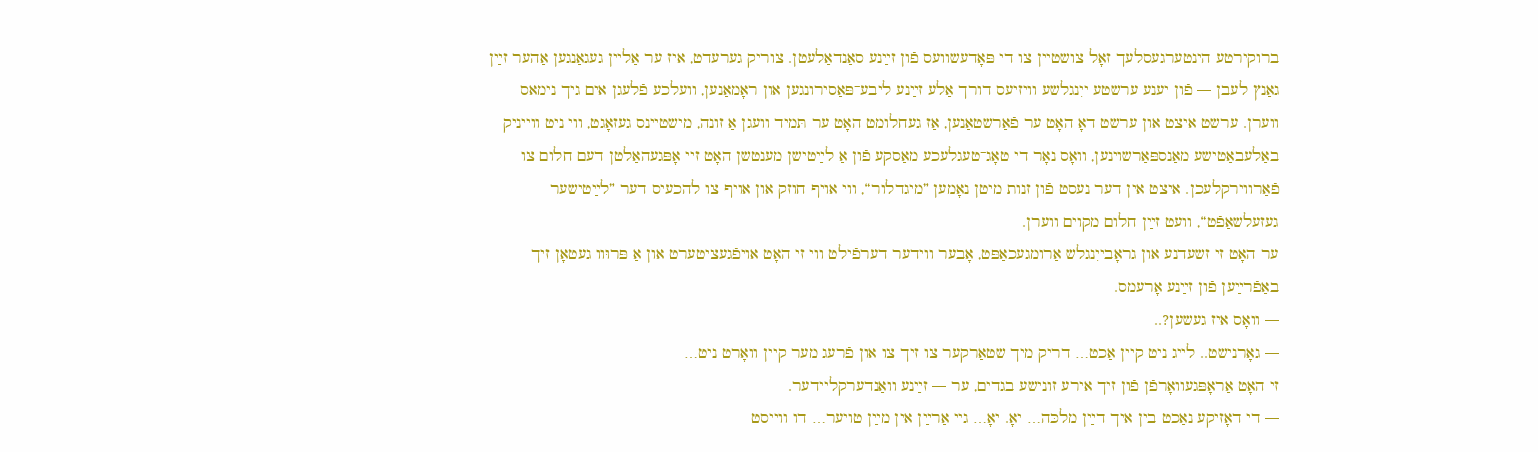ברוקירטע הינטערגעסלעך זאָל צושטיין צו די פּאָדעשוועס פֿון זײַנע סאַנדאַלעטן. צוריק גערעדט, איז ער אַליין געגאַנגען אַהער זײַן גאַנץ לעבן — פֿון יענע ערשטע ייִנגלשע וויזיעס דורך אַלע זײַנע ליבע־פּאַסירונגען און ראָמאַנען, וועלכע פֿלעגן אים גיך נימאס ווערן. ערשט איצט און ערשט דאָ האָט ער פֿאַרשטאַנען, אַז געחלומט האָט ער תּמיד וועגן אַ זונה, מישטיינס געזאָגט, ווי ניט ווייניק באַלעבאַטישע מאַנספּאַרשוינען, וואָס נאָר די טאָג־טעגלעכע מאַסקע פֿון אַ לײַטישן מענטשן האָט זיי אָפּגעהאַלטן דעם חלום צו פֿאַרווירקלעכן. איצט אין דער נעסט פֿון זנות מיטן נאָמען ”מיגדלור“, ווי אויף חוזק און אויף צו להכעיס דער ”לײַטישער געזעלשאַפֿט“, וועט זײַן חלום מקוים ווערן.
ער האָט זי זשעדנע און גראָבייִנגלש אַרומגעכאַפּט, אָבער ווידער דערפֿילט ווי זי האָט אויפֿגעציטערט און אַ פּרוּוו געטאָן זיך באַפֿרײַען פֿון זײַנע אָרעמס.
— וואָס איז געשען?..
— גאָרנישט.. לייג ניט קיין אַכט… דריק מיך שטאַרקער צו זיך צו און פֿרעג מער קיין וואָרט ניט…
זי האָט אַראָפּגעוואָרפֿן פֿון זיך אירע זונישע בגדים, ער — זײַנע וואַנדערקליידער.
— די דאָזיקע נאַכט בין איך דײַן מלכּה… יאָ. יאָ… גיי אַרײַן אין מײַן טויער… דו ווייסט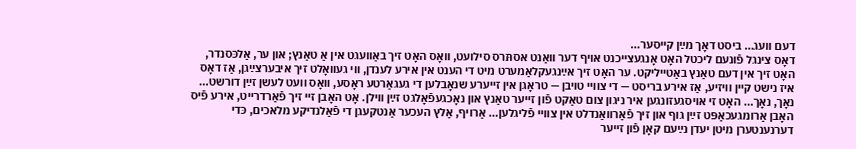דעם וועג… ביסט דאָך מײַן קייסער…
דאָס צינגל פֿונעם ליכטל האָט אָנגעצייכנט אויף דער וואַנט אסתּרס סילועט, וואָס האָט זיך באַוועגט אין אַ טאַנץ; און ער, אַלכּסנדר, האָט זיך אין דעם טאַנץ באַטייליקט. ער האָט זיך אײַנגעקלאַמערט מיט די הענט אין אירע לענדן, ווי געוואָלט זיך איבערצײַגן, אַז דאָס איז נישט קיין וויזיע, אַז אירע בריסט — די צוויי טויבן — טראָגן אין זייערע שנאָבלען די געגאַרטע ראָסע, וואָס וועט לעשן זײַן דורשט… נאָך, נאָך… האָט זי אויסגעזונגען איר ניגון צום טאַקט פֿון זייער טאַנץ און נאָכגעפֿאָלגט זײַן ווילן. אָט האָבן זיי זיך פֿאַרדרייט, אירע פֿיס האָבן אַרומגעכאַפּט זײַן גוף און זיך פֿאַרוואַנדלט אין צוויי פֿליגלען… אַרויף, אַלץ העכער אַנטקעגן די פֿאַלנדיקע מלאכים, כּדי דערנענטערן מיטן יעדן נײַעם קאָן פֿון זייער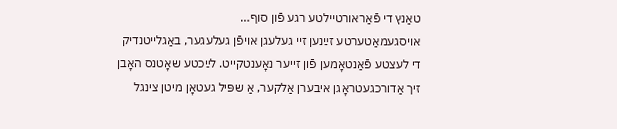טאַנץ די פֿאַראורטיילטע רגע פֿון סוף…
אויסגעמאַטערטע זײַנען זיי געלעגן אויפֿן געלעגער, באַגלייטנדיק די לעצטע פֿאַנטאָמען פֿון זייער נאָענטקייט. לײַכטע שאָטנס האָבן זיך אַדורכגעטראָגן איבערן אַלקער, אַ שפּיל געטאָן מיטן צינגל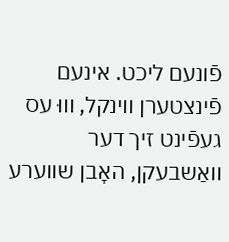פֿונעם ליכט. אינעם פֿינצטערן ווינקל, וווּ עס געפֿינט זיך דער וואַשבעקן, האָבן שווערע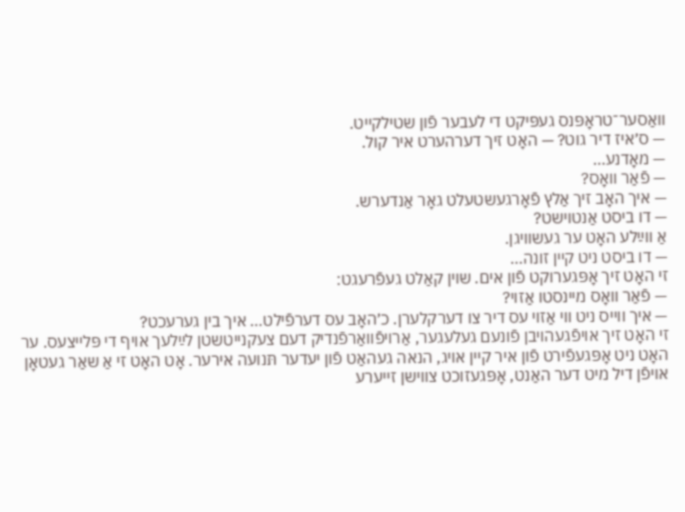וואַסער־טראָפּנס געפּיקט די לעבער פֿון שטילקייט.
— ס׳איז דיר גוט? — האָט זיך דערהערט איר קול.
— מאָדנע…
— פֿאַר וואָס?
— איך האָב זיך אַלץ פֿאָרגעשטעלט גאָר אַנדערש.
— דו ביסט אַנטוישט?
אַ ווײַלע האָט ער געשוויגן.
— דו ביסט ניט קיין זונה…
זי האָט זיך אָפּגערוקט פֿון אים. שוין קאַלט געפֿרעגט:
— פֿאַר וואָס מיינסטו אַזוי?
— איך ווייס ניט ווי אַזוי עס דיר צו דערקלערן. כ׳האָב עס דערפֿילט… איך בין גערעכט?
זי האָט זיך אויפֿגעהויבן פֿונעם געלעגער, אַרויפֿוואַרפֿנדיק דעם צעקנייטשטן לײַלעך אויף די פּלייצעס. ער האָט ניט אָפּגעפֿירט פֿון איר קיין אויג, הנאה געהאַט פֿון יעדער תּנועה אירער. אָט האָט זי אַ שאַר געטאָן אויפֿן דיל מיט דער האַנט, אָפּגעזוכט צווישן זייערע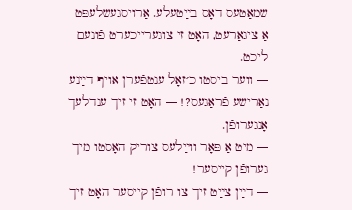שמאַטעס דאָס בײַטעלע. אַרויסגעשלעפּט אַ ציגאַרעט, האָט זי צוגערייכערט פֿונעם ליכט.
— ווער ביסטו כ׳זאָל ענטפֿערן אויף דײַנע נאַרישע פֿראַגעס?! — האָט זי זיך ענדלעך אָנגערופֿן.
— מיט אַ פּאָר ווײַלעס צוריק האָסטו מיך גערופֿן קייסער!
— דײַן צײַט זיך צו רופֿן קייסער האָט זיך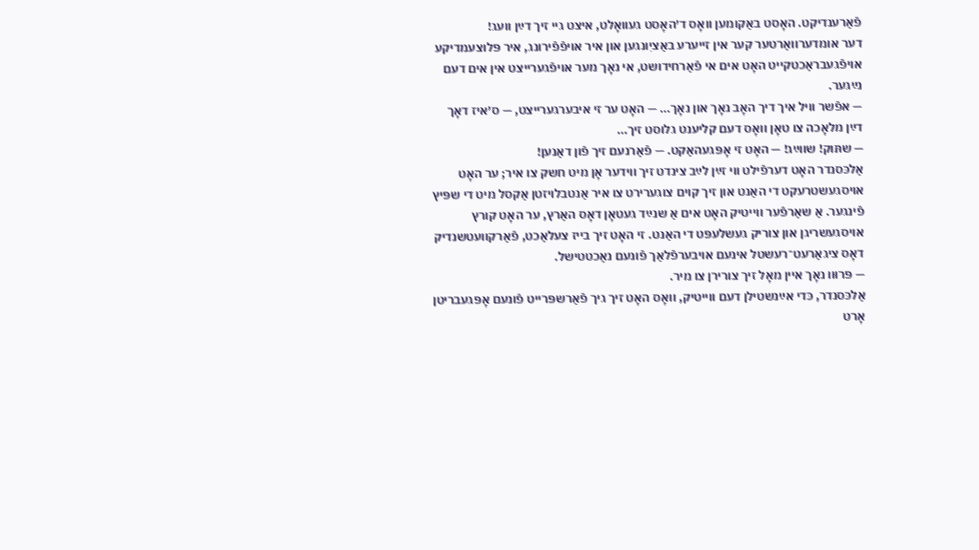פֿאַרענדיקט. האָסט באַקומען וואָס ד׳האָסט געוואָלט, איצט גיי זיך דײַן וועג!
דער אומדערוואַרטער קער אין זייערע באַציִונגען און איר אויפֿפֿירונג, איר פּלוצעמדיקע אויפֿגעבראַכטקייט האָט אים אי פֿאַרחידושט, אי נאָך מער אויפֿגערייצט אין אים דעם נײַגער.
— אפֿשר וויל איך דיך האָב נאָך און נאָך… — האָט ער זי איבערגערייצט, — ס׳איז דאָך דײַן מלאָכה צו טאָן וואָס דעם קליענט גלוסט זיך…
— שתּוק! שווײַג! — האָט זי אָפּגעהאַקט. — פֿאַרנעם זיך פֿון דאַנען!
אַלכּסנדר האָט דערפֿילט ווי זײַן לײַב צינדט זיך ווידער אָן מיט חשק צו איר; ער האָט אויסגעשטרעקט די האַנט און זיך קוים צוגערירט צו איר אַנטבלויזטן אַקסל מיט די שפּיץ פֿינגער. אַ שאַרפֿער ווייטיק האָט אים אַ שנײַד געטאָן דאָס האַרץ, ער האָט קורץ אויסגעשריגן און צוריק געשלעפּט די האַנט. זי האָט זיך בייז צעלאַכט, פֿאַרקוועטשנדיק דאָס ציגאַרעט־רעשטל אינעם אויבערפֿלאַך פֿונעם נאַכטטישל.
— פּרוּוו נאָך איין מאָל זיך צורירן צו מיר.
אַלכּסנדר, כּדי אײַנשטילן דעם ווייטיק, וואָס האָט זיך גיך פֿאַרשפּרייט פֿונעם אָפּגעבריטן אָרט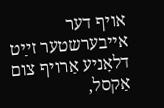אויף דער אייבערשטער זײַט דלאָניע אַרויף צום אַקסל,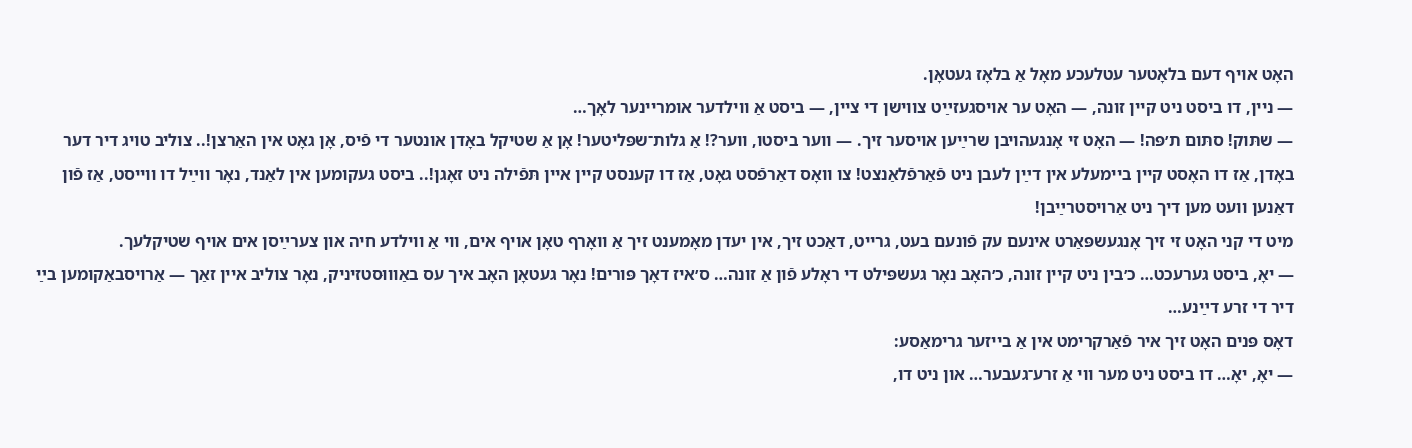האָט אויף דעם בלאָטער עטלעכע מאָל אַ בלאָז געטאָן.
— ניין, דו ביסט ניט קיין זונה, — האָט ער אויסגעזײַט צווישן די ציין, — ביסט אַ ווילדער אומריינער לאָך…
— שתּוק! סתּום ת׳פּה! — האָט זי אָנגעהויבן שרײַען אויסער זיך. — ווער ביסטו, ווער?! אַ גלות־שפּליטער! אָן אַ שטיקל באָדן אונטער די פֿיס, אָן גאָט אין האַרצן!.. צוליב טויג דיר דער באָדן, אַז דו האָסט קיין ביימעלע אין דײַן לעבן ניט פֿאַרפֿלאַנצט! צו וואָס דאַרפֿסט גאָט, אַז דו קענסט קיין איין תּפֿילה ניט זאָגן!.. ביסט געקומען אין לאַנד, נאָר ווײַל דו ווייסט, אַז פֿון דאַנען וועט מען דיך ניט אַרויסטרײַבן!
מיט די קני האָט זי זיך אָנגעשפּאַרט אינעם עק פֿונעם בעט, גרייט, דאַכט זיך, אין יעדן מאָמענט זיך אַ וואָרף טאָן אויף אים, ווי אַ ווילדע חיה און צערײַסן אים אויף שטיקלעך.
— יאָ, ביסט גערעכט… כ׳בין ניט קיין זונה, כ׳האָב נאָר געשפּילט די ראָלע פֿון אַ זונה… ס׳איז דאָך פּורים! נאָר געטאָן האָב איך עס באַוווּסטזיניק, נאָר צוליב איין זאַך — אַרויסבאַקומען בײַ דיר די זרע דײַנע…
דאָס פּנים האָט זיך איר פֿאַרקרימט אין אַ בייזער גרימאַסע:
— יאָ, יאָ… דו ביסט ניט מער ווי אַ זרע־געבער… און ניט דו,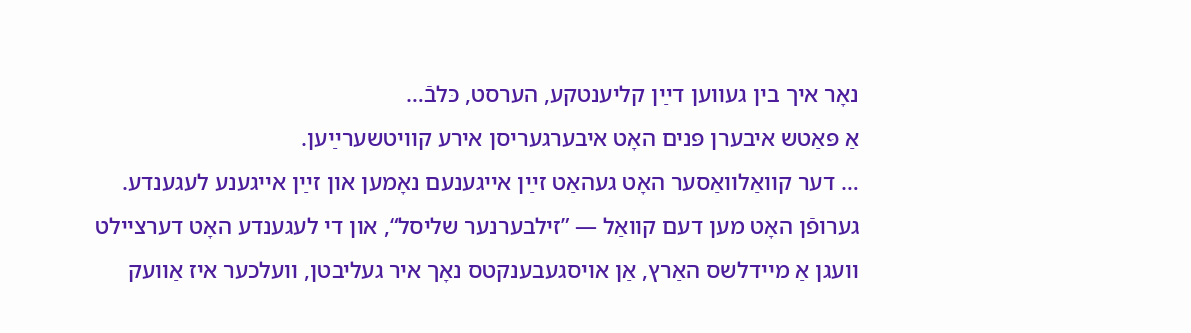נאָר איך בין געווען דײַן קליענטקע, הערסט, כּלבֿ…
אַ פּאַטש איבערן פּנים האָט איבערגעריסן אירע קוויטשערײַען.
… דער קוואַלוואַסער האָט געהאַט זײַן אייגענעם נאָמען און זײַן אייגענע לעגענדע. גערופֿן האָט מען דעם קוואַל — ”זילבערנער שליסל“, און די לעגענדע האָט דערציילט וועגן אַ מיידלשס האַרץ, אַן אויסגעבענקטס נאָך איר געליבטן, וועלכער איז אַוועק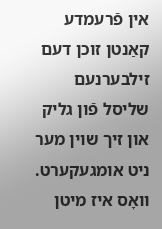אין פֿרעמדע קאַנטן זוכן דעם זילבערנעם שליסל פֿון גליק און זיך שוין מער ניט אומגעקערט. וואָס איז מיטן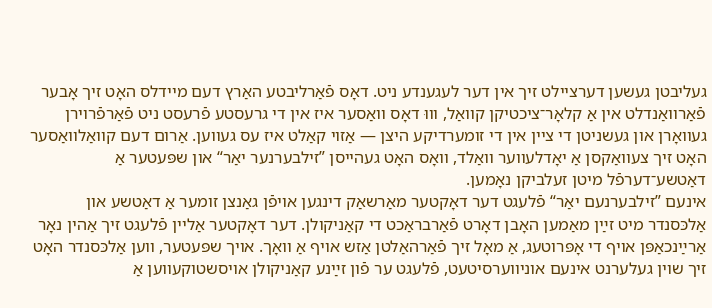געליבטן געשען דערציילט זיך אין דער לעגענדע ניט. דאָס פֿאַרליבטע האַרץ דעם מיידלס האָט זיך אָבער פֿאַרוואַנדלט אין אַ קלאָר־ציכטיקן קוואַל, וווּ דאָס וואַסער איז אין די גרעסטע פֿרעסט ניט פֿאַרפֿרוירן געוואָרן און געשניטן די ציין אין די זומערדיקע היצן — אַזוי קאַלט איז עס געווען. אַרום דעם קוואַלוואַסער האָט זיך צעוואַקסן אַ יאָדלעווער וואַלד, וואָס האָט געהייסן ”זילבערנער יאַר“ און שפּעטער אַ דאַטשע־דערפֿל מיטן זעלביקן נאָמען.
אינעם ”זילבערנעם יאַר“ פֿלעגט דער דאָקטער מאַרשאַק דינגען אויפֿן גאַנצן זומער אַ דאַטשע און אַלכּסנדר מיט זײַן מאַמען האָבן דאָרט פֿאַרבראַכט די קאַניקולן. דער דאָקטער אַליין פֿלעגט זיך אַהין נאָר אַרײַנכאַפּן אויף די אָפּרוטעג, אַ מאָל זיך פֿאַרהאַלטן אַזש אויף אַ וואָך. אויך שפּעטער, ווען אַלכּסנדר האָט זיך שוין געלערנט אינעם אוניווערסיטעט, פֿלעגט ער פֿון זײַנע קאַניקולן אויסשטוקעווען אַ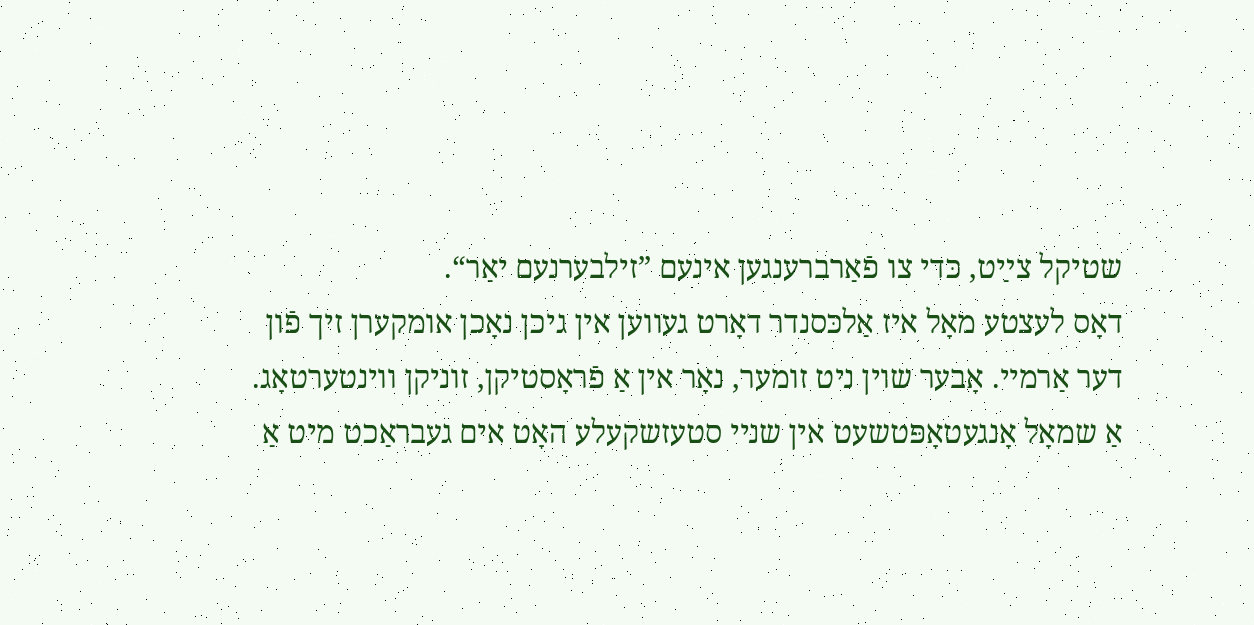שטיקל צײַט, כּדי צו פֿאַרברענגען אינעם ”זילבערנעם יאַר“.
דאָס לעצטע מאָל איז אַלכּסנדר דאָרט געווען אין גיכן נאָכן אומקערן זיך פֿון דער אַרמיי. אָבער שוין ניט זומער, נאָר אין אַ פֿראָסטיקן, זוניקן ווינטערטאָג. אַ שמאָל אָנגעטאָפּטשעט אין שניי סטעזשקעלע האָט אים געבראַכט מיט אַ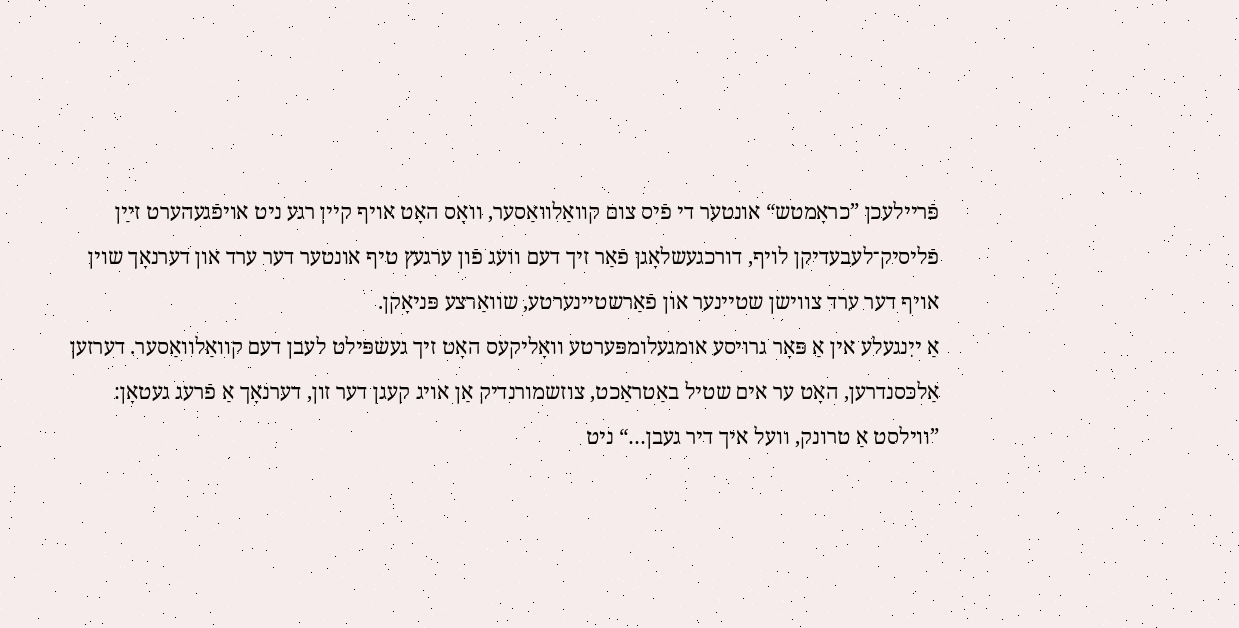פֿריילעכן ”כראָמטש“ אונטער די פֿיס צום קוואַלוואַסער, וואָס האָט אויף קיין רגע ניט אויפֿגעהערט זײַן פֿליסיק־לעבעדיקן לויף, דורכגעשלאָגן פֿאַר זיך דעם וועג פֿון ערגעץ טיף אונטער דער ערד און דערנאָך שוין אויף דער ערד צווישן שטיינער און פֿאַרשטיינערטע, שוואַרצע פּניאָקן.
אַ ייִנגעלע אין אַ פּאָר גרויסע אומגעלומפּערטע וואָליקעס האָט זיך געשפּילט לעבן דעם קוואַלוואַסער. דערזען אַלכּסנדרען, האָט ער אים שטיל באַטראַכט, צוזשמורנדיק אַן אויג קעגן דער זון, דערנאָך אַ פֿרעג געטאָן: ”ווילסט אַ טרונק, וועל איך דיר געבן…“ ניט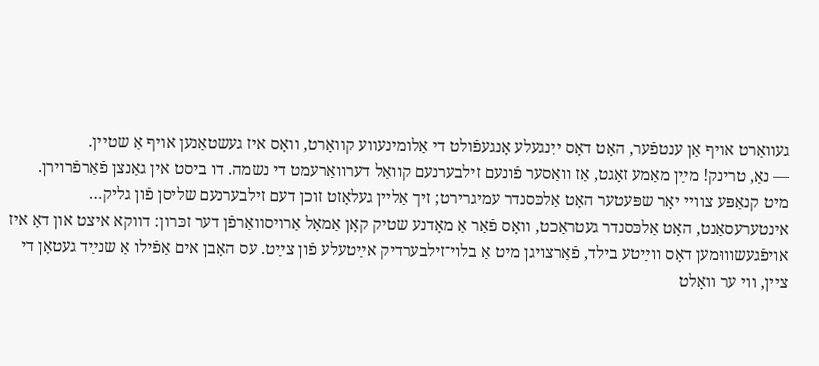געוואַרט אויף אַן ענטפֿער, האָט דאָס ייִנגעלע אָנגעפֿולט די אַלומינעווע קוואָרט, וואָס איז געשטאַנען אויף אַ שטיין.
— נאַ, טרינק! מײַן מאַמע זאָגט, אַז וואַסער פֿונעם זילבערנעם קוואַל דערוואַרעמט די נשמה. דו ביסט אין גאַנצן פֿאַרפֿרוירן.
מיט קנאַפּע צוויי יאָר שפּעטער האָט אַלכּסנדר עמיגרירט; זיך אַליין געלאָזט זוכן דעם זילבערנעם שליסן פֿון גליק…
אינטערעסאַנט, האָט אַלכּסנדר געטראַכט, וואָס פֿאַר אַ מאָדנע שטיק קאָן אַמאָל אַרויסוואַרפֿן דער זכּרון: דווקא איצט און דאָ איז אויפֿגעשוווּמען דאָס ווײַטע בילד, פֿאַרצויגן מיט אַ בלוי־זילבערדיק אײַטעלע פֿון צײַט. עס האָבן אים אַפֿילו אַ שנײַד געטאָן די ציין, ווי ער וואָלט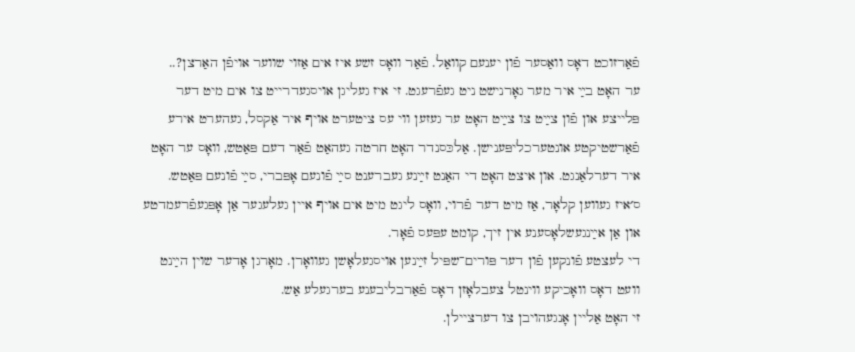פֿאַרזוכט דאָס וואַסער פֿון יענעם קוואַל. פֿאַר וואָס זשע איז אים אַזוי שווער אויפֿן האַרצן?..
ער האָט בײַ איר מער גאָרנישט ניט געפֿרעגט. זי איז געליגן אויסגעדרייט צו אים מיט דער פּלייצע און פֿון צײַט צו צײַט האָט ער געזען ווי עס ציטערט אויף איר אַקסל, געהערט אירע פֿאַרשטיקטע אונטערכליפּענישן. אַלכּסנדר האָט חרטה געהאַט פֿאַר דעם פּאַטש, וואָס ער האָט איר דערלאַנגט. און איצט האָט די האַנט זײַנע געברענט סײַ פֿונעם אָפּברי, סײַ פֿונעם פּאַטש. ס׳איז געווען קלאָר, אַז מיט דער פֿרוי, וואָס ליגט מיט אים אויף איין געלעגער אַן אָפּגעפֿרעמדטע און אַן אײַנגעשלאָסענע אין זיך, קומט עפּעס פֿאָר.
די לעצטע פֿונקען פֿון דער פּורים־שפּיל זײַנען אויסגעלאָשן געוואָרן. מאָרגן אָדער שוין הײַנט וועט דאָס וואָכיקע ווינטל צעבלאָזן דאָס פֿאַרבליבענע בערגעלע אַש.
זי האָט אַליין אָנגעהויבן צו דערציילן.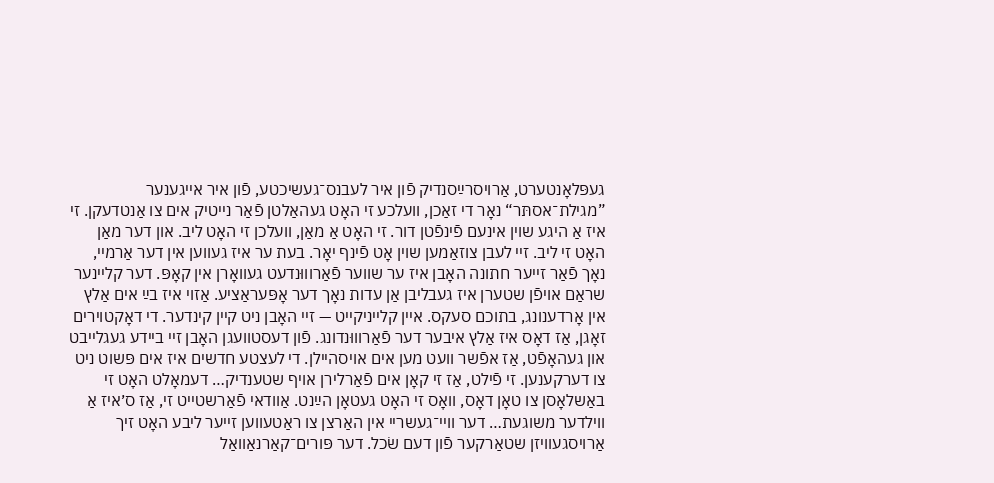געפּלאָנטערט, אַרויסרײַסנדיק פֿון איר לעבנס־געשיכטע, פֿון איר אייגענער ”מגילת־אסתּר“ נאָר די זאַכן, וועלכע זי האָט געהאַלטן פֿאַר נייטיק אים צו אַנטדעקן. זי איז אַ היגע שוין אינעם פֿינפֿטן דור. זי האָט אַ מאַן, וועלכן זי האָט ליב. און דער מאַן האָט זי ליב. זיי לעבן צוזאַמען שוין אָט פֿינף יאָר. בעת ער איז געווען אין דער אַרמיי, נאָך פֿאַר זייער חתונה האָבן איז ער שווער פֿאַרוווּנדעט געוואָרן אין קאָפּ. דער קליינער שראַם אויפֿן שטערן איז געבליבן אַן עדות נאָך דער אָפּעראַציע. אַזוי איז בײַ אים אַלץ אין אָרדענונג, בתוכם סעקס. איין קלייניקייט — זיי האָבן ניט קיין קינדער. די דאָקטוירים זאָגן, אַז דאָס איז אַלץ איבער דער פֿאַרוווּנדונג. פֿון דעסטוועגן האָבן זיי ביידע געגלייבט און געהאָפֿט, אַז אפֿשר וועט מען אים אויסהיילן. די לעצטע חדשים איז אים פּשוט ניט צו דערקענען. זי פֿילט, אַז זי קאָן אים פֿאַרלירן אויף שטענדיק… דעמאָלט האָט זי באַשלאָסן צו טאָן דאָס, וואָס זי האָט געטאָן הײַנט. אַוודאי פֿאַרשטייט זי, אַז ס׳איז אַ ווילדער משוגעת… דער וויי־געשריי אין האַרצן צו ראַטעווען זייער ליבע האָט זיך אַרויסגעוויזן שטאַרקער פֿון דעם שׂכל. דער פּורים־קאַרנאַוואַל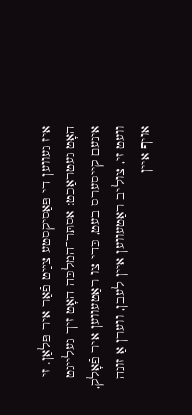איז געווען די פּאַסיקסטע צײַט פֿאַר איר פּלאַן. זי האָט געטראַכט: אסתּר־המלכּה האָט זיך געלייגט אינעם קייסערס בעט, כּדי צו ראַטעווען איר פֿאָלק, וועט זי, צוליב ראַטעווען איין לעבן, ווערן אַ זונה אויף איין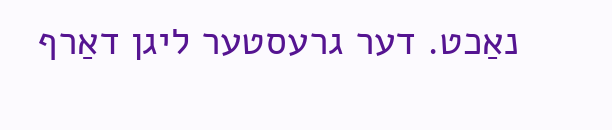נאַכט. דער גרעסטער ליגן דאַרף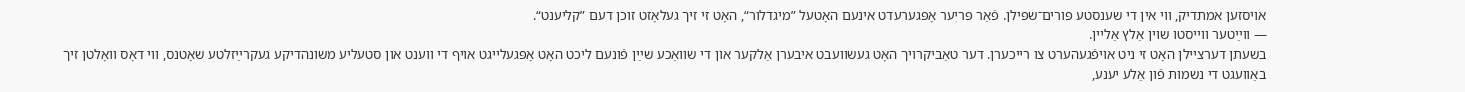אויסזען אמתדיק, ווי אין די שענסטע פּורים־שפּילן. פֿאַר פּריִער אָפּגערעדט אינעם האָטעל ”מיגדלור“, האָט זי זיך געלאָזט זוכן דעם ”קליענט“.
— ווײַטער ווייסטו שוין אַלץ אַליין.
בשעתן דערציילן האָט זי ניט אויפֿגעהערט צו רייכערן. דער טאַביקרויך האָט געשוועבט איבערן אַלקער און די שוואַכע שײַן פֿונעם ליכט האָט אָפּגעלייגט אויף די ווענט און סטעליע משונהדיקע געקרײַזלטע שאָטנס, ווי דאָס וואָלטן זיך באַוועגט די נשמות פֿון אַלע יענע,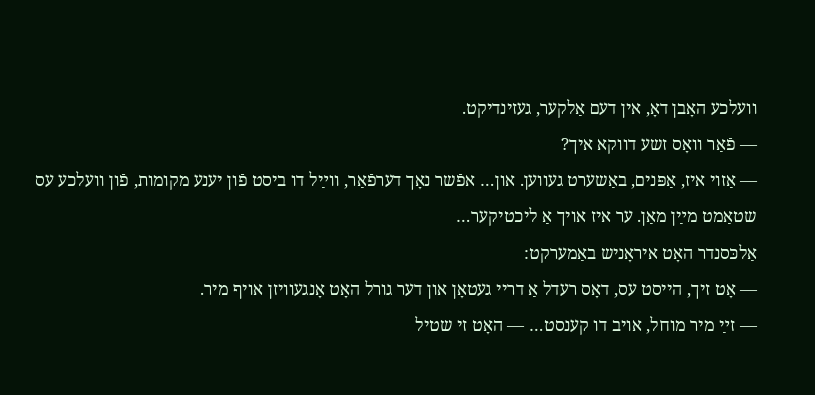וועלכע האָבן דאָ, אין דעם אַלקער, געזינדיקט.
— פֿאַר וואָס זשע דווקא איך?
— אַזוי איז, אַפּנים, באַשערט געווען. און… אפֿשר נאָך דערפֿאַר, ווײַל דו ביסט פֿון יענע מקומות, פֿון וועלכע עס שטאַמט מײַן מאַן. ער איז אויך אַ ליכטיקער…
אַלכּסנדר האָט איראָניש באַמערקט:
— אָט זיך, הייסט עס, דאָס רעדל אַ דריי געטאָן און דער גורל האָט אָנגעוויזן אויף מיר.
— זײַ מיר מוחל, אויב דו קענסט… — האָט זי שטיל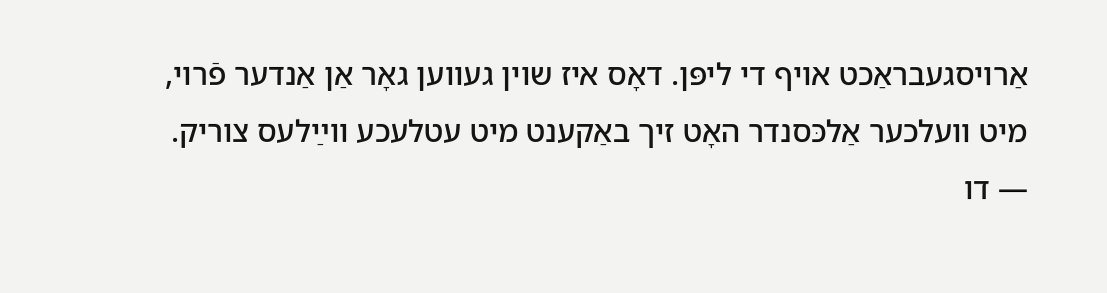אַרויסגעבראַכט אויף די ליפּן. דאָס איז שוין געווען גאָר אַן אַנדער פֿרוי, מיט וועלכער אַלכּסנדר האָט זיך באַקענט מיט עטלעכע ווײַלעס צוריק. — דו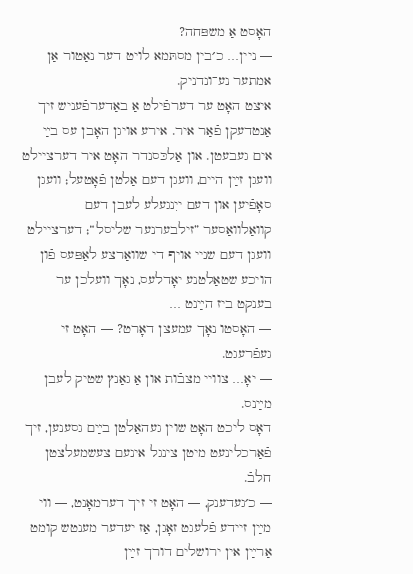האָסט אַ משפּחה?
— ניין… כ׳בין מסתּמא לויט דער נאַטור אַן אמתער נע־ונדניק.
איצט האָט ער דערפֿילט אַ באַדערפֿעניש זיך אַנטדעקן פֿאַר איר. אירע אויגן האָבן עס בײַ אים געבעטן. און אַלכּסנדר האָט איר דערציילט וועגן זײַן היים, וועגן דעם אַלטן פֿאָטעל; וועגן סאָפֿיען און דעם ייִנגעלע לעבן דעם קוואַלוואַסער ”זילבערנער שליסל“; דערציילט וועגן דעם שניי אויף די שוואַרצע לאַפּעס פֿון הויכע שטאַלטנע יאָדלעס, נאָך וועלכן ער בענקט ביז הײַנט …
— האָסטו נאָך עמעצן דאָרט? — האָט זי געפֿרעגט.
— יאָ… צוויי מצבֿות און אַ גאַנץ שטיק לעבן מײַנס.
דאָס ליכט האָט שוין געהאַלטן בײַם גסענען, זיך פֿאַרכלינעט מיטן צינגל אינעם צעשמעלצטן חלבֿ.
— כ׳געדענק, — האָט זי זיך דערמאָנט, — ווי מײַן זיידע פֿלעגט זאָגן, אַז יעדער מענטש קומט אַרײַן אין ירושלים דורך זײַן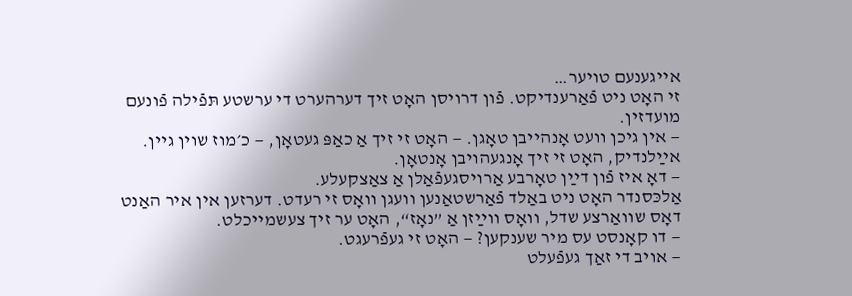אייגענעם טויער…
זי האָט ניט פֿאַרענדיקט. פֿון דרויסן האָט זיך דערהערט די ערשטע תּפֿילה פֿונעם מועדזין.
— אין גיכן וועט אָנהייבן טאָגן. — האָט זי זיך אַ כאַפּ געטאָן, — כ׳מוז שוין גיין.
אײַלנדיק, האָט זי זיך אָנגעהויבן אָנטאָן.
— דאָ איז פֿון דײַן טאָרבע אַרויסגעפֿאַלן אַ צאַצקעלע.
אַלכּסנדר האָט ניט באַלד פֿאַרשטאַנען וועגן וואָס זי רעדט. דערזען אין איר האַנט דאָס שוואַרצע שדל, וואָס ווײַזן אַ ”נאָז“, האָט ער זיך צעשמייכלט.
— דו קאָנסט עס מיר שענקען? — האָט זי געפֿרעגט.
— אויב די זאַך געפֿעלט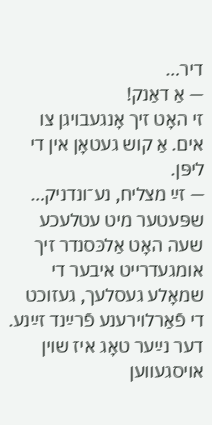דיר…
— אַ דאַנק!
זי האָט זיך אָנגעבויגן צו אים. אַ קוש געטאָן אין די ליפּן.
— זײַ מצליח, נע־ונדניק…
שפּעטער מיט עטלעכע שעה האָט אַלכּסנדר זיך אומגעדרייט איבער די שמאָלע געסלעך, געזוכט די פֿאַרלוירענע פֿרײַנד זײַנע. דער נײַער טאָג איז שוין אויסגעווען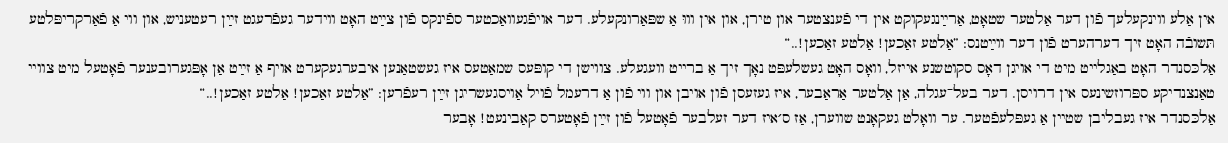אין אַלע ווינקעלעך פֿון דער אַלטער שטאָט, אַרײַנגעקוקט אין די פֿענצטער און טירן, און אין וווּ אַ שפּאַרונקעלע. דער אויפֿגעוואַכטער ספֿינקס פֿון צײַט האָט ווידער געפֿרעגט זײַן רעטעניש, און ווי אַ פֿאַרקריפּלטע תּשובֿה האָט זיך דערהערט פֿון דער ווײַטנס: ”אַלטע זאַכען! אַלטע זאַכען!..“
אַלכּסנדר האָט באַגלייט מיט די אויגן דאָס סקוטשנע אייזל, וואָס האָט געשלעפּט נאָך זיך אַ ברייט וועגעלע. צווישן די קופּעס שמאַטעס איז געשטאַנען איבערגעקערט אויף אַ זײַט אַן אָפּגערובענער פֿאָטעל מיט צוויי טאַנצנדיקע ספּרוזשינעס אין דרויסן. דער בעל־עגלה, אַן אַלטער אַראַבער, איז געזעסן פֿון אויבן און ווי פֿון אַ דרעמל פֿויל אַויסגעשריגן זײַן רעפֿרען: ”אַלטע זאַכען! אַלטע זאַכען!..“
אַלכּסנדר איז געבליבן שטיין אַ געפּלעפֿטער. ער וואָלט געקאָנט שווערן, אַז ס׳איז דער זעלבער פֿאָטעל פֿון זײַן פֿאָטערס קאַבינעט! אָבער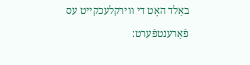באַלד האָט די ווירקלעכקייט עס פֿאַרענטפֿערט: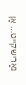נאַרישקייט… אַן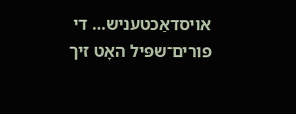אויסדאַכטעניש… די פּורים־שפּיל האָט זיך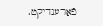פֿאַרענדיקט.